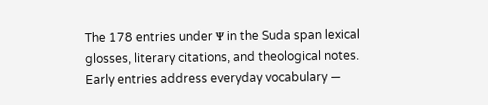The 178 entries under Ψ in the Suda span lexical glosses, literary citations, and theological notes. Early entries address everyday vocabulary —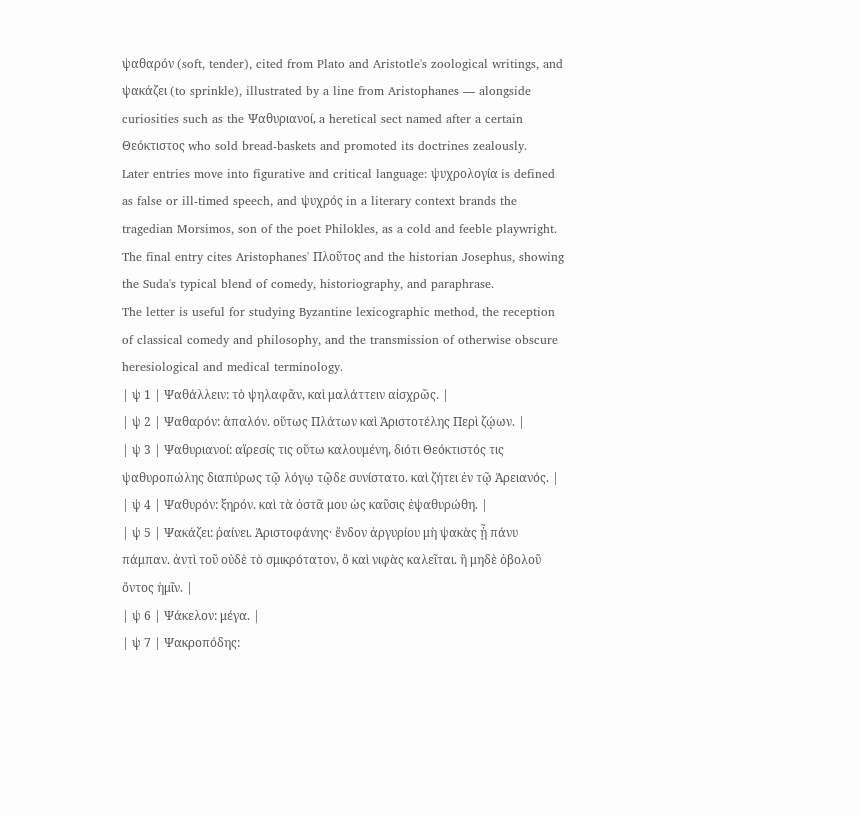ψαθαρόν (soft, tender), cited from Plato and Aristotle's zoological writings, and ψακάζει (to sprinkle), illustrated by a line from Aristophanes — alongside curiosities such as the Ψαθυριανοί, a heretical sect named after a certain Θεόκτιστος who sold bread-baskets and promoted its doctrines zealously.
Later entries move into figurative and critical language: ψυχρολογία is defined as false or ill-timed speech, and ψυχρός in a literary context brands the tragedian Morsimos, son of the poet Philokles, as a cold and feeble playwright. The final entry cites Aristophanes' Πλοῦτος and the historian Josephus, showing the Suda's typical blend of comedy, historiography, and paraphrase.
The letter is useful for studying Byzantine lexicographic method, the reception of classical comedy and philosophy, and the transmission of otherwise obscure heresiological and medical terminology.
| ψ 1 | Ψαθάλλειν: τὸ ψηλαφᾶν, καὶ μαλάττειν αἰσχρῶς. |
| ψ 2 | Ψαθαρόν: ἁπαλόν. οὕτως Πλάτων καὶ Ἀριστοτέλης Περὶ ζῴων. |
| ψ 3 | Ψαθυριανοί: αἵρεσίς τις οὕτω καλουμένη, διότι Θεόκτιστός τις ψαθυροπώλης διαπύρως τῷ λόγῳ τῷδε συνίστατο. καὶ ζήτει ἐν τῷ Ἀρειανός. |
| ψ 4 | Ψαθυρόν: ξηρόν. καὶ τὰ ὀστᾶ μου ὡς καῦσις ἐψαθυρώθη. |
| ψ 5 | Ψακάζει: ῥαίνει. Ἀριστοφάνης· ἔνδον ἀργυρίου μὴ ψακὰς ᾖ πάνυ πάμπαν. ἀντὶ τοῦ οὐδὲ τὸ σμικρότατον, ὃ καὶ νιφὰς καλεῖται. ἢ μηδὲ ὀβολοῦ ὄντος ἡμῖν. |
| ψ 6 | Ψάκελον: μέγα. |
| ψ 7 | Ψακροπόδης: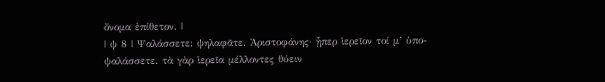ὄνομα ἐπίθετον. |
| ψ 8 | Ψαλάσσετε: ψηλαφᾶτε. Ἀριστοφάνης· ᾗπερ ἱερεῖον τοί μ’ ὑπο‐ ψαλάσσετε. τὰ γὰρ ἱερεῖα μέλλοντες θύειν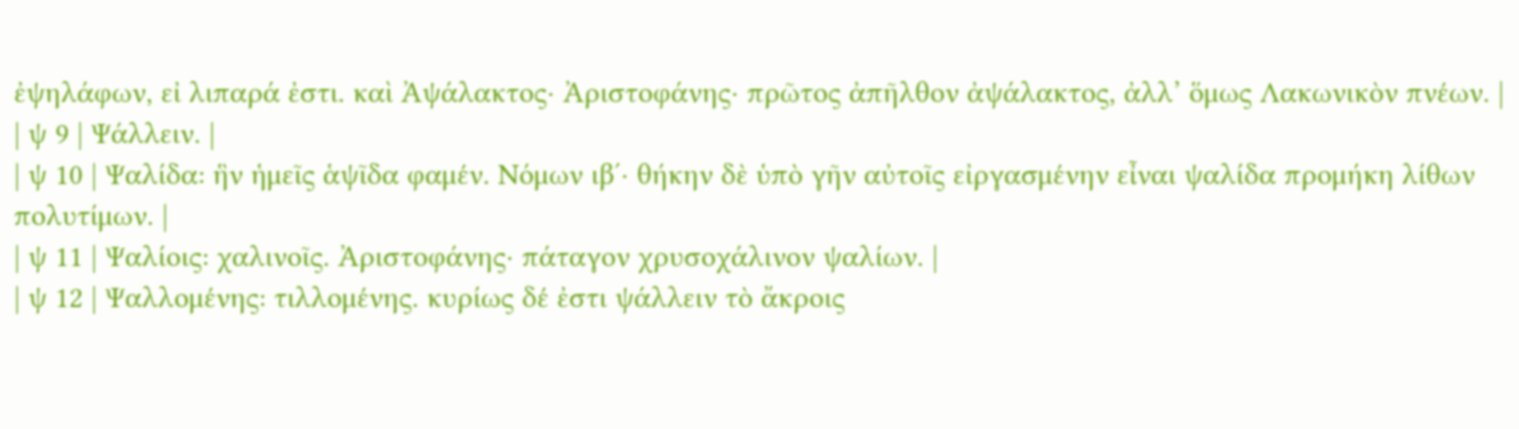ἐψηλάφων, εἰ λιπαρά ἐστι. καὶ Ἀψάλακτος· Ἀριστοφάνης· πρῶτος ἀπῆλθον ἀψάλακτος, ἀλλ’ ὅμως Λακωνικὸν πνέων. |
| ψ 9 | Ψάλλειν. |
| ψ 10 | Ψαλίδα: ἣν ἡμεῖς ἁψῖδα φαμέν. Νόμων ιβʹ· θήκην δὲ ὑπὸ γῆν αὐτοῖς εἰργασμένην εἶναι ψαλίδα προμήκη λίθων πολυτίμων. |
| ψ 11 | Ψαλίοις: χαλινοῖς. Ἀριστοφάνης· πάταγον χρυσοχάλινον ψαλίων. |
| ψ 12 | Ψαλλομένης: τιλλομένης. κυρίως δέ ἐστι ψάλλειν τὸ ἄκροις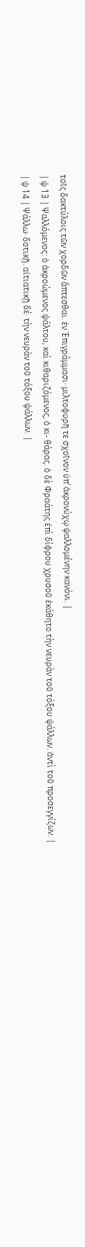τοῖς δακτύλοις τῶν χορδῶν ἅπτεσθαι. ἐν Ἐπιγράμμασι· μιλτοφυρῆ τε σχοῖνον ὑπ’ ἀκρονύχῳ ψαλλομένην κανόνι. |
| ψ 13 | Ψαλλόμενος: ὁ ἀκροώμενος ψάλτου, καὶ κιθαριζόμενος, ὁ κι‐ θάρας. ὁ δὲ Φραάτης ἐπὶ δίφρου χρυσοῦ ἐκάθητο τὴν νευρὰν τοῦ τόξου ψάλλων. ἀντὶ τοῦ προσεγγίζων. |
| ψ 14 | Ψάλλω· δοτικῇ. αἰτιατικῇ δέ· τὴν νευρὰν τοῦ τόξου ψάλλων. |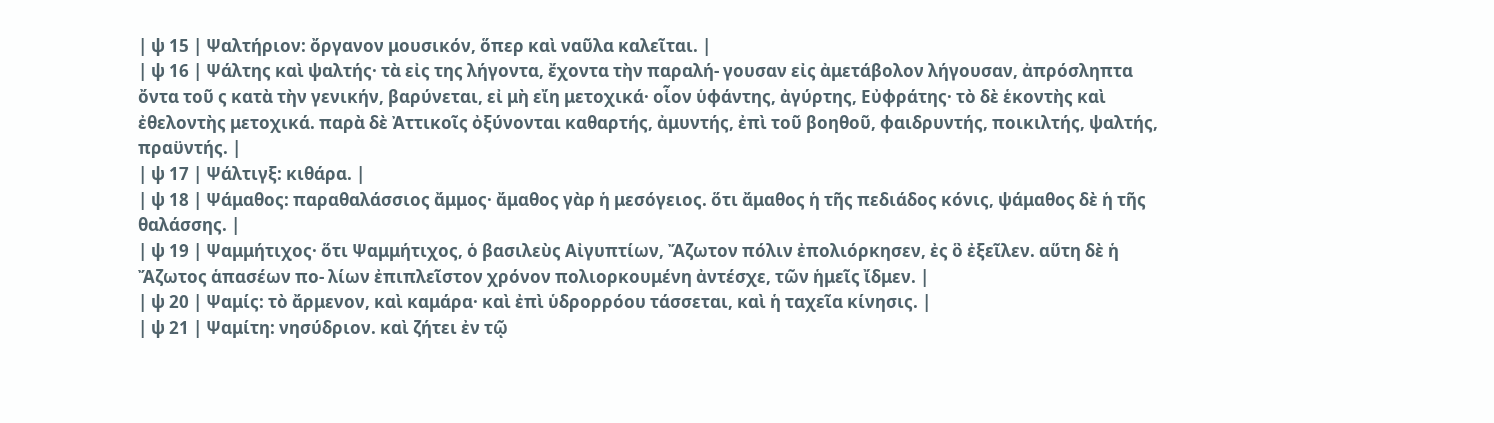| ψ 15 | Ψαλτήριον: ὄργανον μουσικόν, ὅπερ καὶ ναῦλα καλεῖται. |
| ψ 16 | Ψάλτης καὶ ψαλτής· τὰ εἰς της λήγοντα, ἔχοντα τὴν παραλή‐ γουσαν εἰς ἀμετάβολον λήγουσαν, ἀπρόσληπτα ὄντα τοῦ ς κατὰ τὴν γενικήν, βαρύνεται, εἰ μὴ εἴη μετοχικά· οἷον ὑφάντης, ἀγύρτης, Εὐφράτης· τὸ δὲ ἑκοντὴς καὶ ἐθελοντὴς μετοχικά. παρὰ δὲ Ἀττικοῖς ὀξύνονται καθαρτής, ἀμυντής, ἐπὶ τοῦ βοηθοῦ, φαιδρυντής, ποικιλτής, ψαλτής, πραϋντής. |
| ψ 17 | Ψάλτιγξ: κιθάρα. |
| ψ 18 | Ψάμαθος: παραθαλάσσιος ἄμμος· ἄμαθος γὰρ ἡ μεσόγειος. ὅτι ἄμαθος ἡ τῆς πεδιάδος κόνις, ψάμαθος δὲ ἡ τῆς θαλάσσης. |
| ψ 19 | Ψαμμήτιχος· ὅτι Ψαμμήτιχος, ὁ βασιλεὺς Αἰγυπτίων, Ἄζωτον πόλιν ἐπολιόρκησεν, ἐς ὃ ἐξεῖλεν. αὕτη δὲ ἡ Ἄζωτος ἁπασέων πο‐ λίων ἐπιπλεῖστον χρόνον πολιορκουμένη ἀντέσχε, τῶν ἡμεῖς ἴδμεν. |
| ψ 20 | Ψαμίς: τὸ ἄρμενον, καὶ καμάρα· καὶ ἐπὶ ὑδρορρόου τάσσεται, καὶ ἡ ταχεῖα κίνησις. |
| ψ 21 | Ψαμίτη: νησύδριον. καὶ ζήτει ἐν τῷ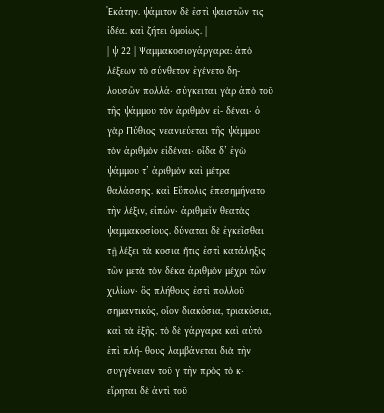Ἑκάτην. ψάμιτον δὲ ἐστὶ ψαιστῶν τις ἰδέα. καὶ ζήτει ὁμοίως. |
| ψ 22 | Ψαμμακοσιογάργαρα: ἀπὸ λέξεων τὸ σύνθετον ἐγένετο δη‐ λουσῶν πολλά· σύγκειται γὰρ ἀπὸ τοῦ τῆς ψάμμου τὸν ἀριθμὸν εἰ‐ δέναι· ὁ γὰρ Πύθιος νεανιεύεται τῆς ψάμμου τὸν ἀριθμὸν εἰδέναι· οἶδα δ’ ἐγὼ ψάμμου τ’ ἀριθμὸν καὶ μέτρα θαλάσσης. καὶ Εὔπολις ἐπεσημήνατο τὴν λέξιν, εἰπών· ἀριθμεῖν θεατὰς ψαμμακοσίους. δύναται δὲ ἐγκεῖσθαι τῇ λέξει τὰ κοσια ἥτις ἐστὶ κατάληξις τῶν μετὰ τὸν δέκα ἀριθμὸν μέχρι τῶν χιλίων· ὃς πλήθους ἐστὶ πολλοῦ σημαντικός, οἷον διακόσια, τριακόσια, καὶ τὰ ἑξῆς. τὸ δὲ γάργαρα καὶ αὐτὸ ἐπὶ πλή‐ θους λαμβάνεται διὰ τὴν συγγένειαν τοῦ γ τὴν πρὸς τὸ κ· εἴρηται δὲ ἀντὶ τοῦ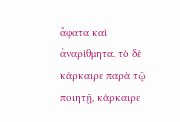ἄφατα καὶ ἀναρίθμητα. τὸ δὲ κάρκαιρε παρὰ τῷ ποιητῇ, κάρκαιρε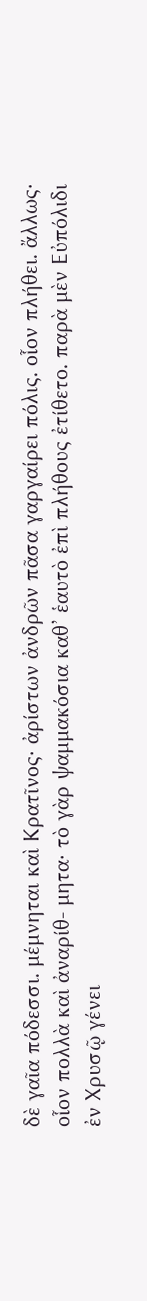δὲ γαῖα πόδεσσι. μέμνηται καὶ Κρατῖνος· ἀρίστων ἀνδρῶν πᾶσα γαργαίρει πόλις. οἷον πλήθει. ἄλλως· οἷον πολλὰ καὶ ἀναρίθ‐ μητα· τὸ γὰρ ψαμμακόσια καθ’ ἑαυτὸ ἐπὶ πλήθους ἐτίθετο. παρὰ μὲν Εὐπόλιδι ἐν Χρυσῷ γένει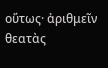οὕτως· ἀριθμεῖν θεατὰς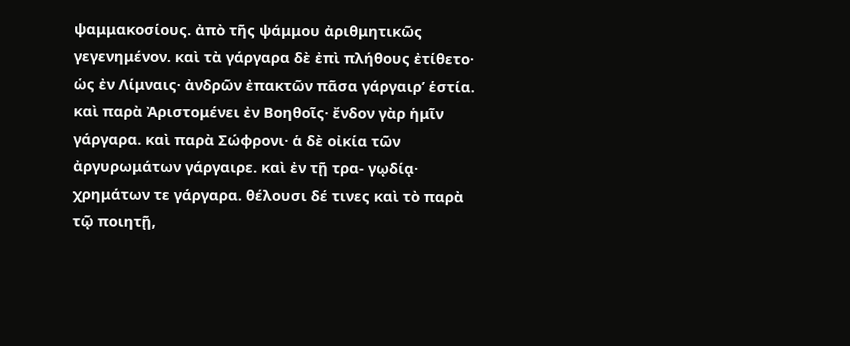ψαμμακοσίους. ἀπὸ τῆς ψάμμου ἀριθμητικῶς γεγενημένον. καὶ τὰ γάργαρα δὲ ἐπὶ πλήθους ἐτίθετο· ὡς ἐν Λίμναις· ἀνδρῶν ἐπακτῶν πᾶσα γάργαιρ’ ἑστία. καὶ παρὰ Ἀριστομένει ἐν Βοηθοῖς· ἔνδον γὰρ ἡμῖν γάργαρα. καὶ παρὰ Σώφρονι· ἁ δὲ οἰκία τῶν ἀργυρωμάτων γάργαιρε. καὶ ἐν τῇ τρα‐ γῳδίᾳ· χρημάτων τε γάργαρα. θέλουσι δέ τινες καὶ τὸ παρὰ τῷ ποιητῇ,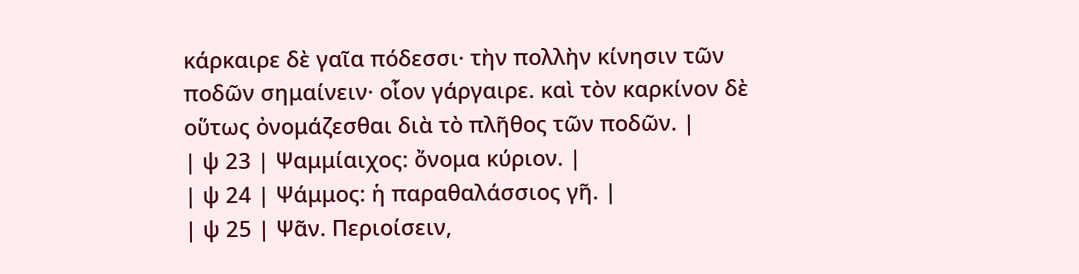κάρκαιρε δὲ γαῖα πόδεσσι· τὴν πολλὴν κίνησιν τῶν ποδῶν σημαίνειν· οἷον γάργαιρε. καὶ τὸν καρκίνον δὲ οὕτως ὀνομάζεσθαι διὰ τὸ πλῆθος τῶν ποδῶν. |
| ψ 23 | Ψαμμίαιχος: ὄνομα κύριον. |
| ψ 24 | Ψάμμος: ἡ παραθαλάσσιος γῆ. |
| ψ 25 | Ψᾶν. Περιοίσειν,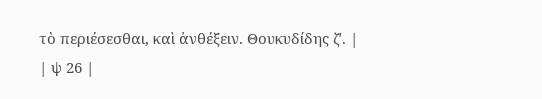τὸ περιέσεσθαι, καὶ ἀνθέξειν. Θουκυδίδης ζʹ. |
| ψ 26 |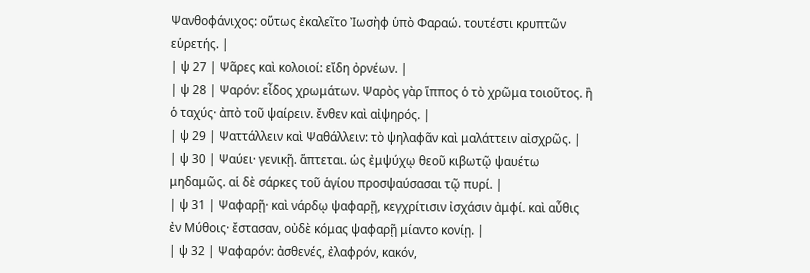Ψανθοφάνιχος: οὕτως ἐκαλεῖτο Ἰωσὴφ ὑπὸ Φαραώ. τουτέστι κρυπτῶν εὑρετής. |
| ψ 27 | Ψᾶρες καὶ κολοιοί: εἴδη ὀρνέων. |
| ψ 28 | Ψαρόν: εἶδος χρωμάτων. Ψαρὸς γὰρ ἵππος ὁ τὸ χρῶμα τοιοῦτος. ἢ ὁ ταχύς· ἀπὸ τοῦ ψαίρειν. ἔνθεν καὶ αἰψηρός. |
| ψ 29 | Ψαττάλλειν καὶ Ψαθάλλειν: τὸ ψηλαφᾶν καὶ μαλάττειν αἰσχρῶς. |
| ψ 30 | Ψαύει· γενικῇ. ἅπτεται. ὡς ἐμψύχῳ θεοῦ κιβωτῷ ψαυέτω μηδαμῶς. αἱ δὲ σάρκες τοῦ ἁγίου προσψαύσασαι τῷ πυρί. |
| ψ 31 | Ψαφαρῇ· καὶ νάρδῳ ψαφαρῇ, κεγχρίτισιν ἰσχάσιν ἀμφί. καὶ αὖθις ἐν Μύθοις· ἔστασαν, οὐδὲ κόμας ψαφαρῇ μίαντο κονίῃ. |
| ψ 32 | Ψαφαρόν: ἀσθενές, ἐλαφρόν, κακόν,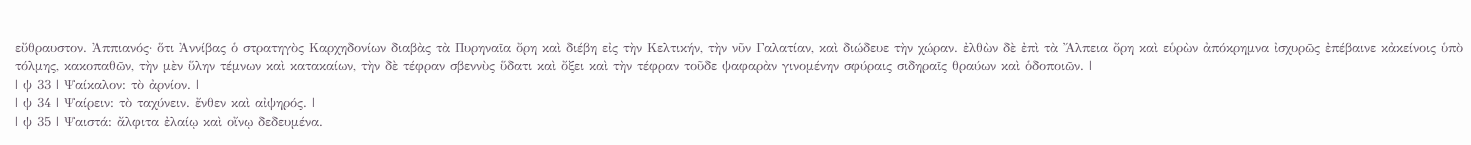εὔθραυστον. Ἀππιανός· ὅτι Ἀννίβας ὁ στρατηγὸς Καρχηδονίων διαβὰς τὰ Πυρηναῖα ὄρη καὶ διέβη εἰς τὴν Κελτικήν, τὴν νῦν Γαλατίαν, καὶ διώδευε τὴν χώραν. ἐλθὼν δὲ ἐπὶ τὰ Ἄλπεια ὄρη καὶ εὑρὼν ἀπόκρημνα ἰσχυρῶς ἐπέβαινε κἀκείνοις ὑπὸ τόλμης, κακοπαθῶν, τὴν μὲν ὕλην τέμνων καὶ κατακαίων, τὴν δὲ τέφραν σβεννὺς ὕδατι καὶ ὄξει καὶ τὴν τέφραν τοῦδε ψαφαρὰν γινομένην σφύραις σιδηραῖς θραύων καὶ ὁδοποιῶν. |
| ψ 33 | Ψαίκαλον: τὸ ἀρνίον. |
| ψ 34 | Ψαίρειν: τὸ ταχύνειν. ἔνθεν καὶ αἰψηρός. |
| ψ 35 | Ψαιστά: ἄλφιτα ἐλαίῳ καὶ οἴνῳ δεδευμένα.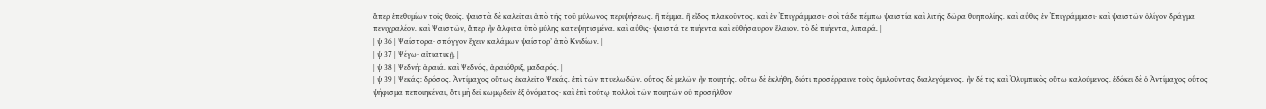ἅπερ ἐπεθυμίων τοῖς θεοῖς. ψαιστὰ δὲ καλεῖται ἀπὸ τῆς τοῦ μύλωνος περιψήσεως. ἢ πέμμα. ἢ εἶδος πλακοῦντος. καὶ ἐν Ἐπιγράμμασι· σοὶ τάδε πέμπω ψαιστία καὶ λιτῆς δῶρα θυηπολίης. καὶ αὖθις ἐν Ἐπιγράμμασι· καὶ ψαιστῶν ὀλίγον δράγμα πενιχραλέον. καὶ Ψαιστῶν, ἅπερ ἦν ἄλφιτα ὑπὸ μύλης κατεψητισμένα. καὶ αὖθις· ψαιστά τε πιήεντα καὶ εὐθήσαυρον ἔλαιον. τὸ δὲ πιήεντα, λιπαρά. |
| ψ 36 | Ψαίστορα· σπόγγον ἔχειν καλάμων ψαίστορ’ ἀπὸ Κνιδίων. |
| ψ 37 | Ψέγω· αἰτιατικῇ. |
| ψ 38 | Ψεδνή: ἀραιά. καὶ Ψεδνός, ἀραιόθριξ, μαδαρός. |
| ψ 39 | Ψεκάς: δρόσος. Ἀντίμαχος οὕτως ἐκαλεῖτο Ψεκάς. ἐπὶ τῶν πτυελωδῶν. οὗτος δὲ μελῶν ἦν ποιητής. οὕτω δὲ ἐκλήθη, διότι προσέρραινε τοὺς ὁμιλοῦντας διαλεγόμενος. ἦν δέ τις καὶ Ὀλυμπικὸς οὕτω καλούμενος. ἐδόκει δὲ ὁ Ἀντίμαχος οὗτος ψήφισμα πεποιηκέναι, ὅτι μὴ δεῖ κωμῳδεῖν ἐξ ὀνόματος· καὶ ἐπὶ τούτῳ πολλοὶ τῶν ποιητῶν οὐ προσῆλθον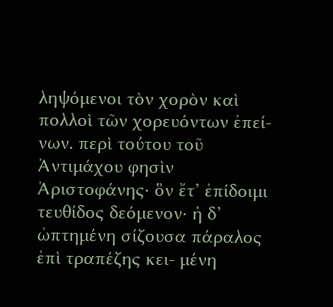ληψόμενοι τὸν χορὸν καὶ πολλοὶ τῶν χορευόντων ἐπεί‐ νων. περὶ τούτου τοῦ Ἀντιμάχου φησὶν Ἀριστοφάνης· ὃν ἔτ’ ἐπίδοιμι τευθίδος δεόμενον· ἡ δ’ ὠπτημένη σίζουσα πάραλος ἐπὶ τραπέζης κει‐ μένη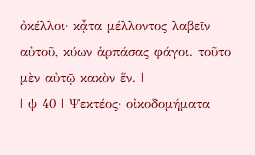ὀκέλλοι· κᾆτα μέλλοντος λαβεῖν αὐτοῦ, κύων ἁρπάσας φάγοι. τοῦτο μὲν αὐτῷ κακὸν ἕν. |
| ψ 40 | Ψεκτέος· οἰκοδομήματα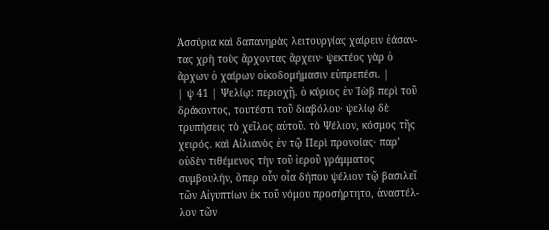Ἀσσύρια καὶ δαπανηρὰς λειτουργίας χαίρειν ἐάσαν‐ τας χρὴ τοὺς ἄρχοντας ἄρχειν· ψεκτέος γὰρ ὁ ἄρχων ὁ χαίρων οἰκοδομήμασιν εὐπρεπέσι. |
| ψ 41 | Ψελίῳ: περιοχῇ. ὁ κύριος ἐν Ἰὼβ περὶ τοῦ δράκοντος, τουτέστι τοῦ διαβόλου· ψελίῳ δὲ τρυπήσεις τὸ χεῖλος αὐτοῦ. τὸ Ψέλιον, κόσμος τῆς χειρός. καὶ Αἰλιανὸς ἐν τῷ Περὶ προνοίας· παρ’ οὐδὲν τιθέμενος τὴν τοῦ ἱεροῦ γράμματος συμβουλήν, ὅπερ οὖν οἷα δήπου ψέλιον τῷ βασιλεῖ τῶν Αἰγυπτίων ἐκ τοῦ νόμου προσήρτητο, ἀναστέλ‐ λον τῶν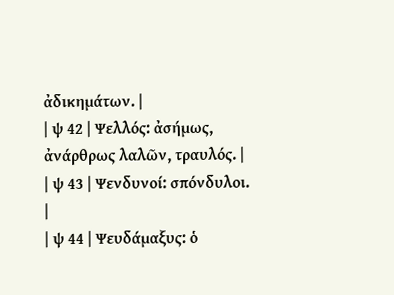ἀδικημάτων. |
| ψ 42 | Ψελλός: ἀσήμως, ἀνάρθρως λαλῶν, τραυλός. |
| ψ 43 | Ψενδυνοί: σπόνδυλοι. |
| ψ 44 | Ψευδάμαξυς: ὁ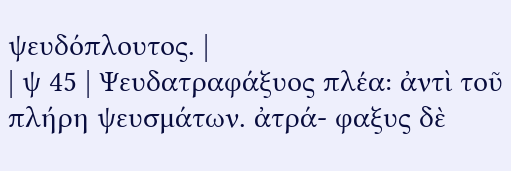ψευδόπλουτος. |
| ψ 45 | Ψευδατραφάξυος πλέα: ἀντὶ τοῦ πλήρη ψευσμάτων. ἀτρά‐ φαξυς δὲ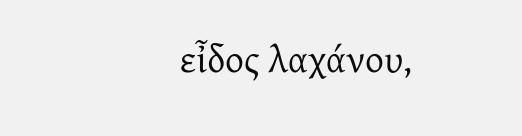εἶδος λαχάνου,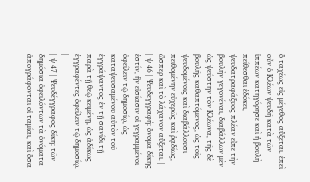ὃ ταχέως εἰς μέγεθος αὔξεται. ἐπεὶ οὖν ὁ Κλέων ψευδῆ κατὰ τῶν ἱππέων κατηγόρησε καὶ ἡ βουλὴ πείθεσθαι ἐδόκει, ψευδατραφάξυος πλέαν εἶπε τὴν βουλὴν γεγονέναι, διαβάλλων μὲν ὡς ψεύστην τὸν Κλέωνα, τῆς δὲ βουλῆς καθαπτόμενος, ὡς τοῖς ψευδομένοις καὶ διαβάλλουσι πειθομένην εὐχερῶς καὶ ῥᾳδίως, ὥσπερ καὶ τὸ λάχανον αὔξεται. |
| ψ 46 | Ψευδεγγραφή: ὄνομα δίκης ἐστίν, ἣν εἰσίασιν οἱ γεγραμμένοι ὀφείλειν τῷ δημοσίῳ, ὡς καταψευσαμένου αὐτὸν τοῦ ἐγγράψαντος ἐν τῇ σανίδι τῇ παρὰ τῇ θεῷ κειμένῃ, ὡς ἀδίκως ἐγγραφέντες ὀφείλειν τῷ δημοσίῳ. |
| ψ 47 | Ψευδέγγραφος δίκη: τῶν δημόσια ὀφειλόντων τὰ ὀνόματα ἀπογράφονται οἱ ταμίαι, καὶ ὅσα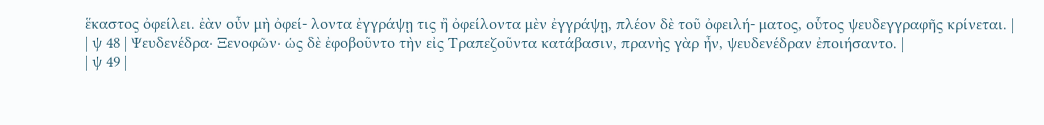ἕκαστος ὀφείλει. ἐὰν οὖν μὴ ὀφεί‐ λοντα ἐγγράψῃ τις ἢ ὀφείλοντα μὲν ἐγγράψῃ, πλέον δὲ τοῦ ὀφειλή‐ ματος, οὗτος ψευδεγγραφῆς κρίνεται. |
| ψ 48 | Ψευδενέδρα· Ξενοφῶν· ὡς δὲ ἐφοβοῦντο τὴν εἰς Τραπεζοῦντα κατάβασιν, πρανὴς γὰρ ἦν, ψευδενέδραν ἐποιήσαντο. |
| ψ 49 |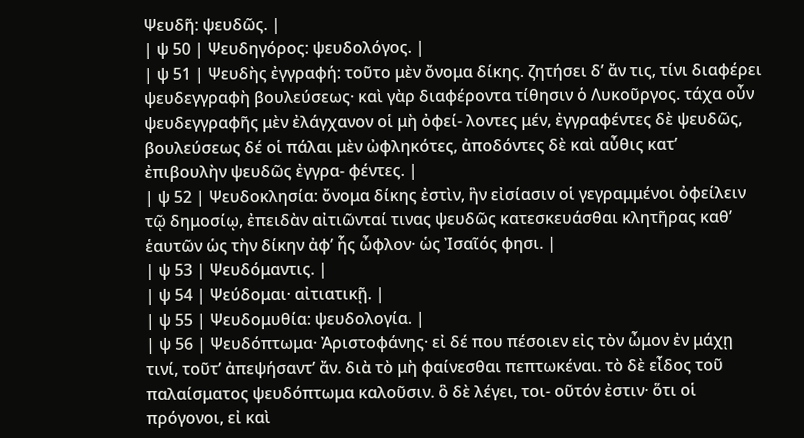Ψευδῆ: ψευδῶς. |
| ψ 50 | Ψευδηγόρος: ψευδολόγος. |
| ψ 51 | Ψευδὴς ἐγγραφή: τοῦτο μὲν ὄνομα δίκης. ζητήσει δ’ ἄν τις, τίνι διαφέρει ψευδεγγραφὴ βουλεύσεως· καὶ γὰρ διαφέροντα τίθησιν ὁ Λυκοῦργος. τάχα οὖν ψευδεγγραφῆς μὲν ἐλάγχανον οἱ μὴ ὀφεί‐ λοντες μέν, ἐγγραφέντες δὲ ψευδῶς, βουλεύσεως δέ οἱ πάλαι μὲν ὠφληκότες, ἀποδόντες δὲ καὶ αὖθις κατ’ ἐπιβουλὴν ψευδῶς ἐγγρα‐ φέντες. |
| ψ 52 | Ψευδοκλησία: ὄνομα δίκης ἐστὶν, ἣν εἰσίασιν οἱ γεγραμμένοι ὀφείλειν τῷ δημοσίῳ, ἐπειδὰν αἰτιῶνταί τινας ψευδῶς κατεσκευάσθαι κλητῆρας καθ’ ἑαυτῶν ὡς τὴν δίκην ἀφ’ ἧς ὦφλον· ὡς Ἰσαῖός φησι. |
| ψ 53 | Ψευδόμαντις. |
| ψ 54 | Ψεύδομαι· αἰτιατικῇ. |
| ψ 55 | Ψευδομυθία: ψευδολογία. |
| ψ 56 | Ψευδόπτωμα· Ἀριστοφάνης· εἰ δέ που πέσοιεν εἰς τὸν ὦμον ἐν μάχῃ τινί, τοῦτ’ ἀπεψήσαντ’ ἄν. διὰ τὸ μὴ φαίνεσθαι πεπτωκέναι. τὸ δὲ εἶδος τοῦ παλαίσματος ψευδόπτωμα καλοῦσιν. ὃ δὲ λέγει, τοι‐ οῦτόν ἐστιν· ὅτι οἱ πρόγονοι, εἰ καὶ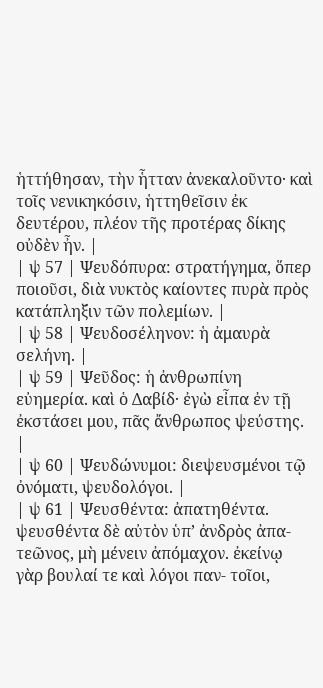ἡττήθησαν, τὴν ἧτταν ἀνεκαλοῦντο· καὶ τοῖς νενικηκόσιν, ἡττηθεῖσιν ἐκ δευτέρου, πλέον τῆς προτέρας δίκης οὐδὲν ἦν. |
| ψ 57 | Ψευδόπυρα: στρατήγημα, ὅπερ ποιοῦσι, διὰ νυκτὸς καίοντες πυρὰ πρὸς κατάπληξιν τῶν πολεμίων. |
| ψ 58 | Ψευδοσέληνον: ἡ ἀμαυρὰ σελήνη. |
| ψ 59 | Ψεῦδος: ἡ ἀνθρωπίνη εὐημερία. καὶ ὁ Δαβίδ· ἐγὼ εἶπα ἐν τῇ ἐκστάσει μου, πᾶς ἄνθρωπος ψεύστης. |
| ψ 60 | Ψευδώνυμοι: διεψευσμένοι τῷ ὀνόματι, ψευδολόγοι. |
| ψ 61 | Ψευσθέντα: ἀπατηθέντα. ψευσθέντα δὲ αὐτὸν ὑπ’ ἀνδρὸς ἀπα‐ τεῶνος, μὴ μένειν ἀπόμαχον. ἐκείνῳ γὰρ βουλαί τε καὶ λόγοι παν‐ τοῖοι,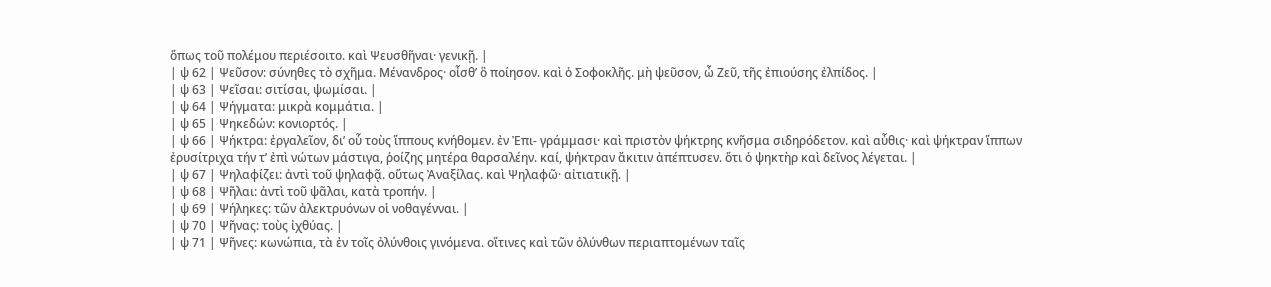ὅπως τοῦ πολέμου περιέσοιτο. καὶ Ψευσθῆναι· γενικῇ. |
| ψ 62 | Ψεῦσον: σύνηθες τὸ σχῆμα. Μένανδρος· οἶσθ’ ὃ ποίησον. καὶ ὁ Σοφοκλῆς. μὴ ψεῦσον, ὦ Ζεῦ, τῆς ἐπιούσης ἐλπίδος. |
| ψ 63 | Ψεῖσαι: σιτίσαι, ψωμίσαι. |
| ψ 64 | Ψήγματα: μικρὰ κομμάτια. |
| ψ 65 | Ψηκεδών: κονιορτός. |
| ψ 66 | Ψήκτρα: ἐργαλεῖον, δι’ οὗ τοὺς ἵππους κνήθομεν. ἐν Ἐπι‐ γράμμασι· καὶ πριστὸν ψήκτρης κνῆσμα σιδηρόδετον. καὶ αὖθις· καὶ ψήκτραν ἵππων ἐρυσίτριχα τήν τ’ ἐπὶ νώτων μάστιγα, ῥοίζης μητέρα θαρσαλέην. καί, ψήκτραν ἄκιτιν ἀπέπτυσεν. ὅτι ὁ ψηκτὴρ καὶ δεῖνος λέγεται. |
| ψ 67 | Ψηλαφίζει: ἀντὶ τοῦ ψηλαφᾷ. οὕτως Ἀναξίλας. καὶ Ψηλαφῶ· αἰτιατικῇ. |
| ψ 68 | Ψῆλαι: ἀντὶ τοῦ ψᾶλαι, κατὰ τροπήν. |
| ψ 69 | Ψήληκες: τῶν ἀλεκτρυόνων οἱ νοθαγένναι. |
| ψ 70 | Ψῆνας: τοὺς ἰχθύας. |
| ψ 71 | Ψῆνες: κωνώπια, τὰ ἐν τοῖς ὀλύνθοις γινόμενα. οἵτινες καὶ τῶν ὀλύνθων περιαπτομένων ταῖς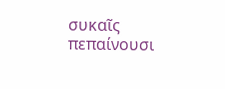συκαῖς πεπαίνουσι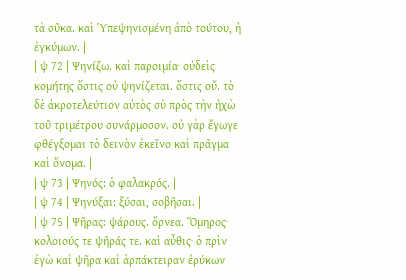τὰ σῦκα. καὶ Ὑπεψηνισμένη ἀπὸ τούτου, ἡ ἐγκύμων. |
| ψ 72 | Ψηνίζω. καὶ παροιμία· οὐδεὶς κομήτης ὅστις οὐ ψηνίζεται. ὅστις οὔ. τὸ δὲ ἀκροτελεύτιον αὐτὸς σὺ πρὸς τὴν ἠχὼ τοῦ τριμέτρου συνάρμοσον. οὐ γὰρ ἔγωγε φθέγξομαι τὸ δεινὸν ἐκεῖνο καὶ πρᾶγμα καὶ ὄνομα. |
| ψ 73 | Ψηνός: ὁ φαλακρός. |
| ψ 74 | Ψηνύξαι: ξύσαι, σοβῆσαι. |
| ψ 75 | Ψῆρας: ψάρους. ὄρνεα. Ὅμηρος· κολοιούς τε ψῆράς τε. καὶ αὖθις· ὁ πρὶν ἐγὼ καὶ ψῆρα καὶ ἁρπάκτειραν ἐρύκων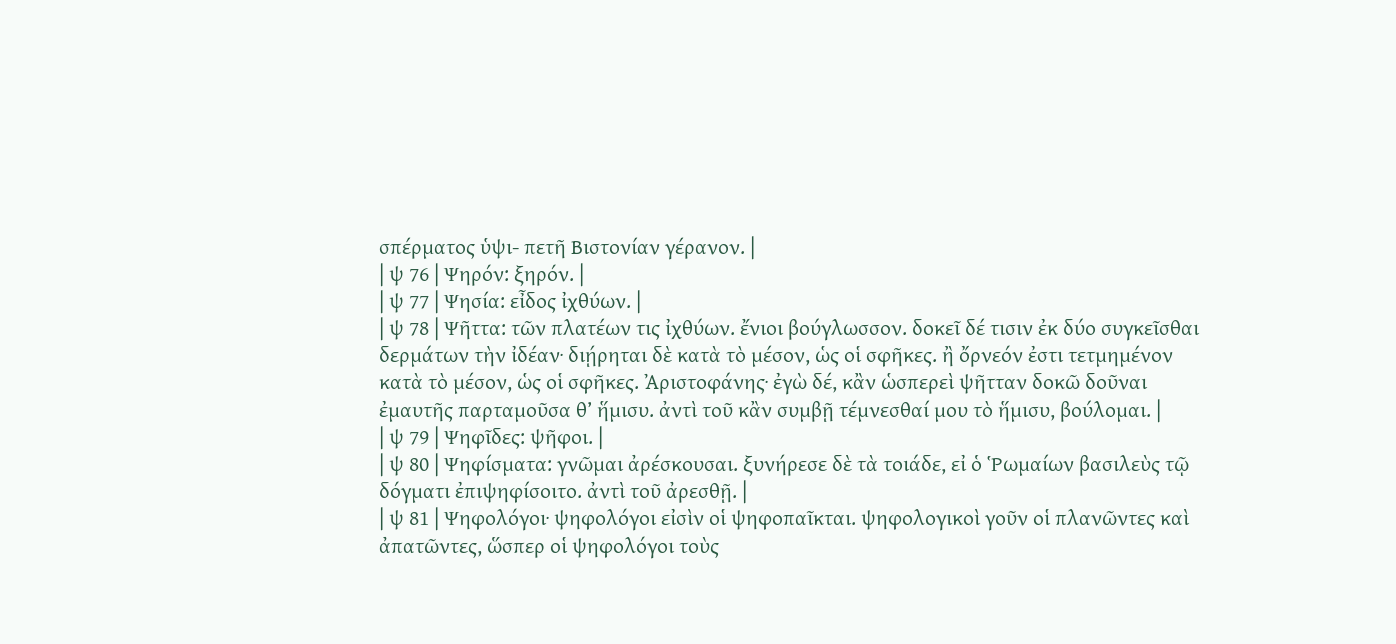σπέρματος ὑψι‐ πετῆ Βιστονίαν γέρανον. |
| ψ 76 | Ψηρόν: ξηρόν. |
| ψ 77 | Ψησία: εἶδος ἰχθύων. |
| ψ 78 | Ψῆττα: τῶν πλατέων τις ἰχθύων. ἔνιοι βούγλωσσον. δοκεῖ δέ τισιν ἐκ δύο συγκεῖσθαι δερμάτων τὴν ἰδέαν· διῄρηται δὲ κατὰ τὸ μέσον, ὡς οἱ σφῆκες. ἢ ὄρνεόν ἐστι τετμημένον κατὰ τὸ μέσον, ὡς οἱ σφῆκες. Ἀριστοφάνης· ἐγὼ δέ, κἂν ὡσπερεὶ ψῆτταν δοκῶ δοῦναι ἐμαυτῆς παρταμοῦσα θ’ ἥμισυ. ἀντὶ τοῦ κἂν συμβῇ τέμνεσθαί μου τὸ ἥμισυ, βούλομαι. |
| ψ 79 | Ψηφῖδες: ψῆφοι. |
| ψ 80 | Ψηφίσματα: γνῶμαι ἀρέσκουσαι. ξυνήρεσε δὲ τὰ τοιάδε, εἰ ὁ Ῥωμαίων βασιλεὺς τῷ δόγματι ἐπιψηφίσοιτο. ἀντὶ τοῦ ἀρεσθῇ. |
| ψ 81 | Ψηφολόγοι· ψηφολόγοι εἰσὶν οἱ ψηφοπαῖκται. ψηφολογικοὶ γοῦν οἱ πλανῶντες καὶ ἀπατῶντες, ὥσπερ οἱ ψηφολόγοι τοὺς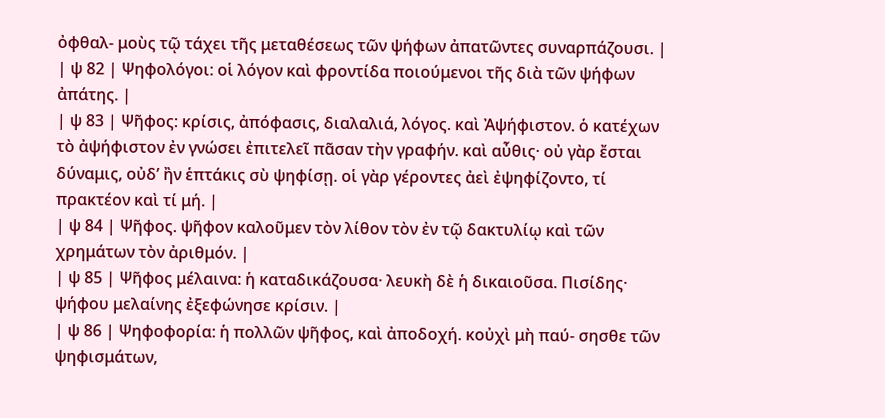ὀφθαλ‐ μοὺς τῷ τάχει τῆς μεταθέσεως τῶν ψήφων ἀπατῶντες συναρπάζουσι. |
| ψ 82 | Ψηφολόγοι: οἱ λόγον καὶ φροντίδα ποιούμενοι τῆς διὰ τῶν ψήφων ἀπάτης. |
| ψ 83 | Ψῆφος: κρίσις, ἀπόφασις, διαλαλιά, λόγος. καὶ Ἀψήφιστον. ὁ κατέχων τὸ ἀψήφιστον ἐν γνώσει ἐπιτελεῖ πᾶσαν τὴν γραφήν. καὶ αὖθις· οὐ γὰρ ἔσται δύναμις, οὐδ’ ἢν ἑπτάκις σὺ ψηφίσῃ. οἱ γὰρ γέροντες ἀεὶ ἐψηφίζοντο, τί πρακτέον καὶ τί μή. |
| ψ 84 | Ψῆφος. ψῆφον καλοῦμεν τὸν λίθον τὸν ἐν τῷ δακτυλίῳ καὶ τῶν χρημάτων τὸν ἀριθμόν. |
| ψ 85 | Ψῆφος μέλαινα: ἡ καταδικάζουσα· λευκὴ δὲ ἡ δικαιοῦσα. Πισίδης· ψήφου μελαίνης ἐξεφώνησε κρίσιν. |
| ψ 86 | Ψηφοφορία: ἡ πολλῶν ψῆφος, καὶ ἀποδοχή. κοὐχὶ μὴ παύ‐ σησθε τῶν ψηφισμάτων,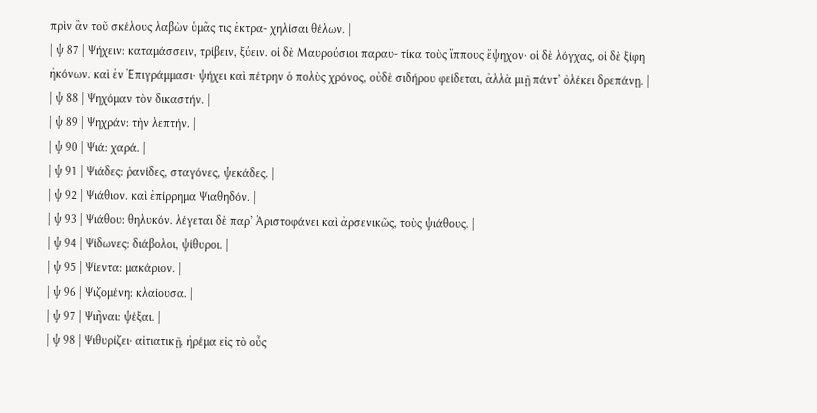πρὶν ἂν τοῦ σκέλους λαβὼν ὑμᾶς τις ἐκτρα‐ χηλίσαι θέλων. |
| ψ 87 | Ψήχειν: καταμάσσειν, τρίβειν, ξύειν. οἱ δὲ Μαυρούσιοι παραυ‐ τίκα τοὺς ἵππους ἔψηχον· οἱ δὲ λόγχας, οἱ δὲ ξίφη ἠκόνων. καὶ ἐν Ἐπιγράμμασι· ψήχει καὶ πέτρην ὁ πολὺς χρόνος, οὐδὲ σιδήρου φείδεται, ἀλλὰ μιῇ πάντ’ ὀλέκει δρεπάνῃ. |
| ψ 88 | Ψηχόμαν τὸν δικαστήν. |
| ψ 89 | Ψηχράν: τὴν λεπτήν. |
| ψ 90 | Ψιά: χαρά. |
| ψ 91 | Ψιάδες: ῥανίδες, σταγόνες, ψεκάδες. |
| ψ 92 | Ψιάθιον. καὶ ἐπίρρημα Ψιαθηδόν. |
| ψ 93 | Ψιάθου: θηλυκόν. λέγεται δὲ παρ’ Ἀριστοφάνει καὶ ἀρσενικῶς, τοὺς ψιάθους. |
| ψ 94 | Ψίδωνες: διάβολοι, ψίθυροι. |
| ψ 95 | Ψίεντα: μακάριον. |
| ψ 96 | Ψιζομένη: κλαίουσα. |
| ψ 97 | Ψιῆναι: ψέξαι. |
| ψ 98 | Ψιθυρίζει· αἰτιατικῇ. ἠρέμα εἰς τὸ οὖς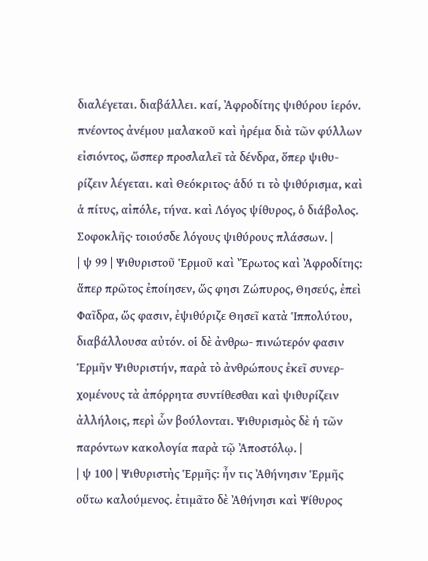διαλέγεται. διαβάλλει. καί, Ἀφροδίτης ψιθύρου ἱερόν. πνέοντος ἀνέμου μαλακοῦ καὶ ἠρέμα διὰ τῶν φύλλων εἰσιόντος, ὥσπερ προσλαλεῖ τὰ δένδρα, ὅπερ ψιθυ‐ ρίζειν λέγεται. καὶ Θεόκριτος· ἁδύ τι τὸ ψιθύρισμα, καὶ ἁ πίτυς, αἰπόλε, τήνα. καὶ Λόγος ψίθυρος, ὁ διάβολος. Σοφοκλῆς· τοιούσδε λόγους ψιθύρους πλάσσων. |
| ψ 99 | Ψιθυριστοῦ Ἑρμοῦ καὶ Ἔρωτος καὶ Ἀφροδίτης: ἅπερ πρῶτος ἐποίησεν, ὥς φησι Ζώπυρος, Θησεύς, ἐπεὶ Φαῖδρα, ὥς φασιν, ἐψιθύριζε Θησεῖ κατὰ Ἱππολύτου, διαβάλλουσα αὐτόν. οἱ δὲ ἀνθρω‐ πινώτερόν φασιν Ἑρμῆν Ψιθυριστήν, παρὰ τὸ ἀνθρώπους ἐκεῖ συνερ‐ χομένους τὰ ἀπόρρητα συντίθεσθαι καὶ ψιθυρίζειν ἀλλήλοις, περὶ ὧν βούλονται. Ψιθυρισμὸς δὲ ἡ τῶν παρόντων κακολογία παρὰ τῷ Ἀποστόλῳ. |
| ψ 100 | Ψιθυριστὴς Ἑρμῆς: ἦν τις Ἀθήνησιν Ἑρμῆς οὕτω καλούμενος. ἐτιμᾶτο δὲ Ἀθήνησι καὶ Ψίθυρος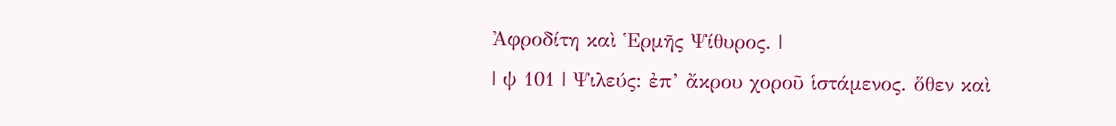Ἀφροδίτη καὶ Ἑρμῆς Ψίθυρος. |
| ψ 101 | Ψιλεύς: ἐπ’ ἄκρου χοροῦ ἱστάμενος. ὅθεν καὶ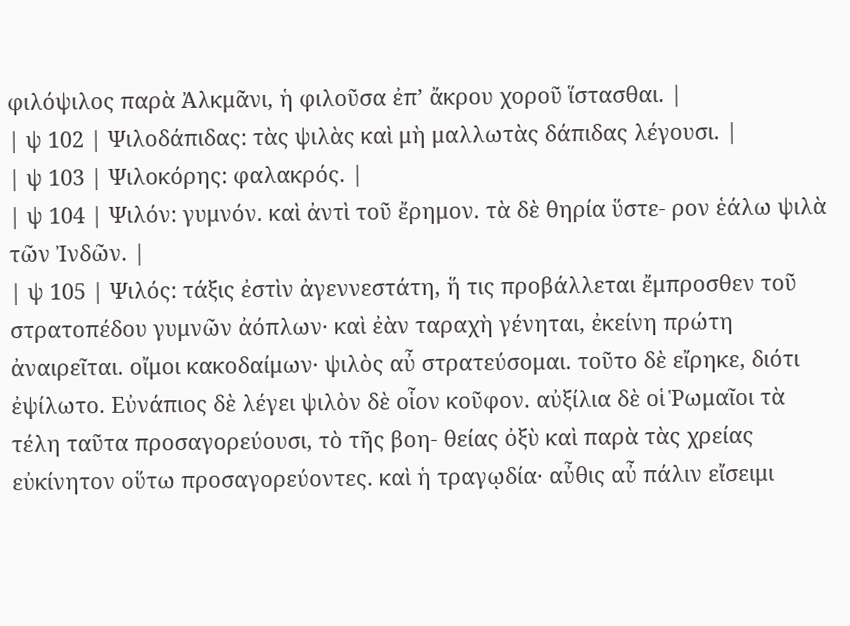φιλόψιλος παρὰ Ἀλκμᾶνι, ἡ φιλοῦσα ἐπ’ ἄκρου χοροῦ ἵστασθαι. |
| ψ 102 | Ψιλοδάπιδας: τὰς ψιλὰς καὶ μὴ μαλλωτὰς δάπιδας λέγουσι. |
| ψ 103 | Ψιλοκόρης: φαλακρός. |
| ψ 104 | Ψιλόν: γυμνόν. καὶ ἀντὶ τοῦ ἔρημον. τὰ δὲ θηρία ὕστε‐ ρον ἑάλω ψιλὰ τῶν Ἰνδῶν. |
| ψ 105 | Ψιλός: τάξις ἐστὶν ἀγεννεστάτη, ἥ τις προβάλλεται ἔμπροσθεν τοῦ στρατοπέδου γυμνῶν ἀόπλων· καὶ ἐὰν ταραχὴ γένηται, ἐκείνη πρώτη ἀναιρεῖται. οἴμοι κακοδαίμων· ψιλὸς αὖ στρατεύσομαι. τοῦτο δὲ εἴρηκε, διότι ἐψίλωτο. Εὐνάπιος δὲ λέγει ψιλὸν δὲ οἷον κοῦφον. αὐξίλια δὲ οἱ Ῥωμαῖοι τὰ τέλη ταῦτα προσαγορεύουσι, τὸ τῆς βοη‐ θείας ὀξὺ καὶ παρὰ τὰς χρείας εὐκίνητον οὕτω προσαγορεύοντες. καὶ ἡ τραγῳδία· αὖθις αὖ πάλιν εἴσειμι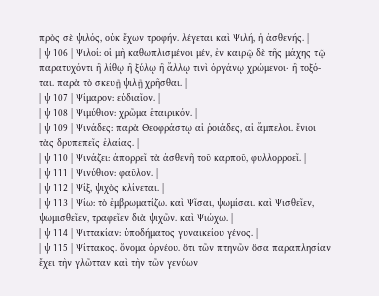πρὸς σὲ ψιλός, οὐκ ἔχων τροφήν. λέγεται καὶ Ψιλή, ἡ ἀσθενής. |
| ψ 106 | Ψιλοί: οἱ μὴ καθωπλισμένοι μέν, ἐν καιρῷ δὲ τῆς μάχης τῷ παρατυχόντι ἢ λίθῳ ἢ ξύλῳ ἢ ἄλλῳ τινὶ ὀργάνῳ χρώμενοι· ἢ τοξό‐ ται. παρὰ τὸ σκευῇ ψιλῇ χρῆσθαι. |
| ψ 107 | Ψίμαρον: εὐδιαῖον. |
| ψ 108 | Ψιμύθιον: χρῶμα ἑταιρικόν. |
| ψ 109 | Ψινάδες: παρὰ Θεοφράστῳ αἱ ῥοιάδες, αἱ ἄμπελοι. ἔνιοι τὰς δρυπεπεῖς ἐλαίας. |
| ψ 110 | Ψινάζει: ἀπορρεῖ τὰ ἀσθενῆ τοῦ καρποῦ, φυλλορροεῖ. |
| ψ 111 | Ψινύθιον: φαῦλον. |
| ψ 112 | Ψίξ, ψιχὸς κλίνεται. |
| ψ 113 | Ψίω: τὸ ἐμβρωματίζω. καὶ Ψῖσαι, ψωμίσαι. καὶ Ψισθεῖεν, ψωμισθεῖεν, τραφεῖεν διὰ ψιχῶν. καὶ Ψιώχω. |
| ψ 114 | Ψιττακίαν: ὑποδήματος γυναικείου γένος. |
| ψ 115 | Ψίττακος. ὄνομα ὀρνέου. ὅτι τῶν πτηνῶν ὅσα παραπλησίαν ἔχει τὴν γλῶτταν καὶ τὴν τῶν γενύων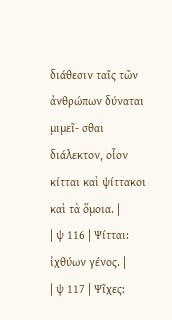διάθεσιν ταῖς τῶν ἀνθρώπων δύναται μιμεῖ‐ σθαι διάλεκτον, οἷον κίτται καὶ ψίττακοι καὶ τὰ ὅμοια. |
| ψ 116 | Ψίτται: ἰχθύων γένος. |
| ψ 117 | Ψῖχες: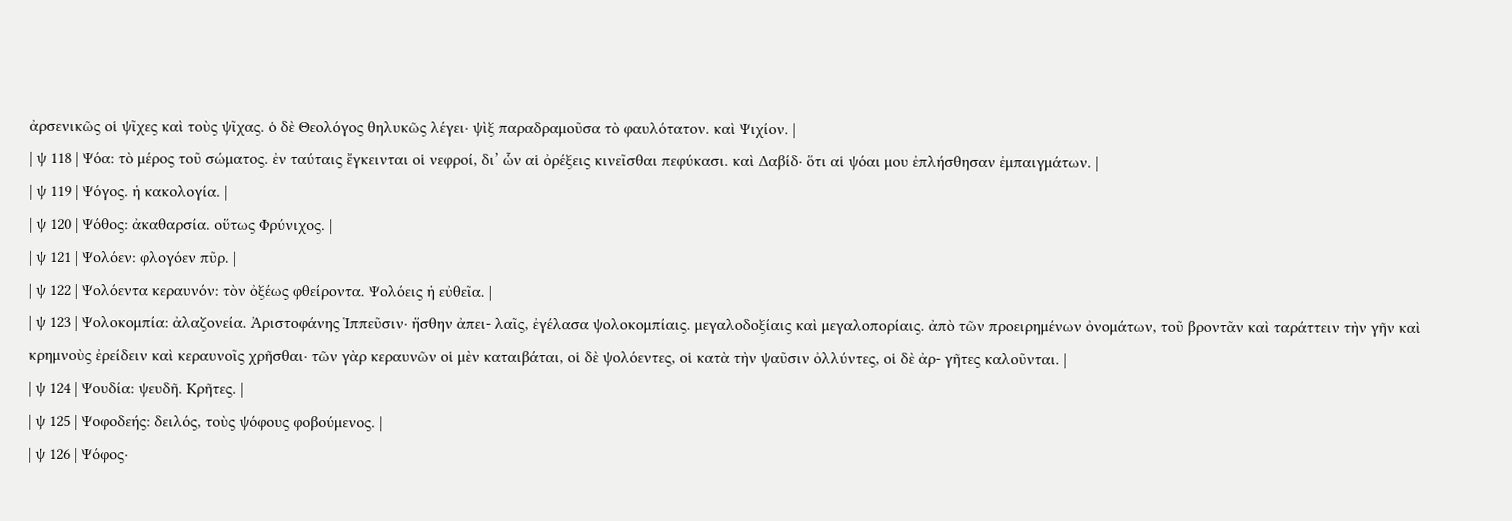ἀρσενικῶς οἱ ψῖχες καὶ τοὺς ψῖχας. ὁ δὲ Θεολόγος θηλυκῶς λέγει· ψὶξ παραδραμοῦσα τὸ φαυλότατον. καὶ Ψιχίον. |
| ψ 118 | Ψόα: τὸ μέρος τοῦ σώματος. ἐν ταύταις ἔγκεινται οἱ νεφροί, δι’ ὧν αἱ ὀρέξεις κινεῖσθαι πεφύκασι. καὶ Δαβίδ· ὅτι αἱ ψόαι μου ἐπλήσθησαν ἐμπαιγμάτων. |
| ψ 119 | Ψόγος. ἡ κακολογία. |
| ψ 120 | Ψόθος: ἀκαθαρσία. οὕτως Φρύνιχος. |
| ψ 121 | Ψολόεν: φλογόεν πῦρ. |
| ψ 122 | Ψολόεντα κεραυνόν: τὸν ὀξέως φθείροντα. Ψολόεις ἡ εὐθεῖα. |
| ψ 123 | Ψολοκομπία: ἀλαζονεία. Ἀριστοφάνης Ἱππεῦσιν· ἥσθην ἀπει‐ λαῖς, ἐγέλασα ψολοκομπίαις. μεγαλοδοξίαις καὶ μεγαλοπορίαις. ἀπὸ τῶν προειρημένων ὀνομάτων, τοῦ βροντᾶν καὶ ταράττειν τὴν γῆν καὶ κρημνοὺς ἐρείδειν καὶ κεραυνοῖς χρῆσθαι· τῶν γὰρ κεραυνῶν οἱ μὲν καταιβάται, οἱ δὲ ψολόεντες, οἱ κατὰ τὴν ψαῦσιν ὀλλύντες, οἱ δὲ ἀρ‐ γῆτες καλοῦνται. |
| ψ 124 | Ψουδία: ψευδῆ. Κρῆτες. |
| ψ 125 | Ψοφοδεής: δειλός, τοὺς ψόφους φοβούμενος. |
| ψ 126 | Ψόφος·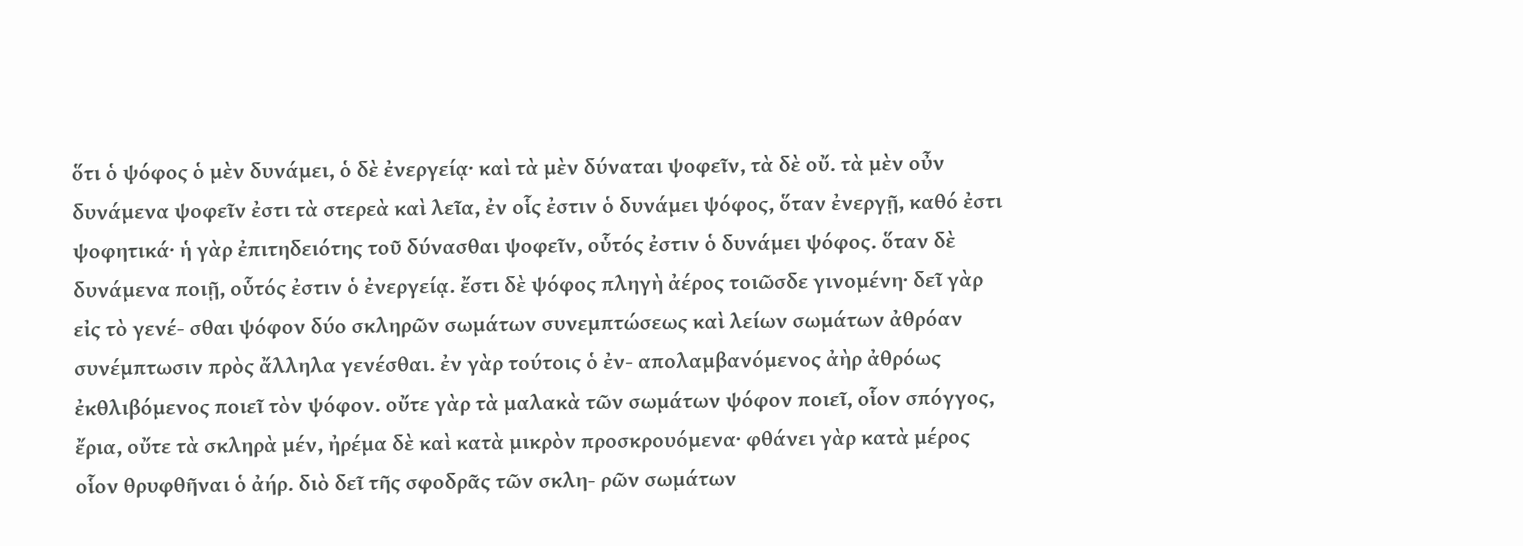ὅτι ὁ ψόφος ὁ μὲν δυνάμει, ὁ δὲ ἐνεργείᾳ· καὶ τὰ μὲν δύναται ψοφεῖν, τὰ δὲ οὔ. τὰ μὲν οὖν δυνάμενα ψοφεῖν ἐστι τὰ στερεὰ καὶ λεῖα, ἐν οἷς ἐστιν ὁ δυνάμει ψόφος, ὅταν ἐνεργῇ, καθό ἐστι ψοφητικά· ἡ γὰρ ἐπιτηδειότης τοῦ δύνασθαι ψοφεῖν, οὗτός ἐστιν ὁ δυνάμει ψόφος. ὅταν δὲ δυνάμενα ποιῇ, οὗτός ἐστιν ὁ ἐνεργείᾳ. ἔστι δὲ ψόφος πληγὴ ἀέρος τοιῶσδε γινομένη· δεῖ γὰρ εἰς τὸ γενέ‐ σθαι ψόφον δύο σκληρῶν σωμάτων συνεμπτώσεως καὶ λείων σωμάτων ἀθρόαν συνέμπτωσιν πρὸς ἄλληλα γενέσθαι. ἐν γὰρ τούτοις ὁ ἐν‐ απολαμβανόμενος ἀὴρ ἀθρόως ἐκθλιβόμενος ποιεῖ τὸν ψόφον. οὔτε γὰρ τὰ μαλακὰ τῶν σωμάτων ψόφον ποιεῖ, οἷον σπόγγος, ἔρια, οὔτε τὰ σκληρὰ μέν, ἠρέμα δὲ καὶ κατὰ μικρὸν προσκρουόμενα· φθάνει γὰρ κατὰ μέρος οἷον θρυφθῆναι ὁ ἀήρ. διὸ δεῖ τῆς σφοδρᾶς τῶν σκλη‐ ρῶν σωμάτων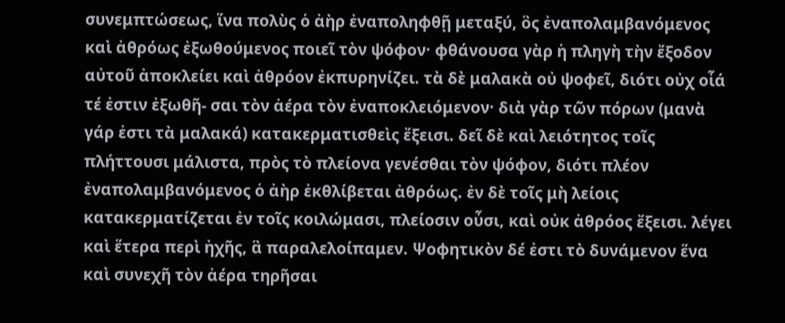συνεμπτώσεως, ἵνα πολὺς ὁ ἀὴρ ἐναποληφθῇ μεταξύ, ὃς ἐναπολαμβανόμενος καὶ ἀθρόως ἐξωθούμενος ποιεῖ τὸν ψόφον· φθάνουσα γὰρ ἡ πληγὴ τὴν ἔξοδον αὐτοῦ ἀποκλείει καὶ ἀθρόον ἐκπυρηνίζει. τὰ δὲ μαλακὰ οὐ ψοφεῖ, διότι οὐχ οἷά τέ ἐστιν ἐξωθῆ‐ σαι τὸν ἀέρα τὸν ἐναποκλειόμενον· διὰ γὰρ τῶν πόρων (μανὰ γάρ ἐστι τὰ μαλακά) κατακερματισθεὶς ἔξεισι. δεῖ δὲ καὶ λειότητος τοῖς πλήττουσι μάλιστα, πρὸς τὸ πλείονα γενέσθαι τὸν ψόφον, διότι πλέον ἐναπολαμβανόμενος ὁ ἀὴρ ἐκθλίβεται ἀθρόως. ἐν δὲ τοῖς μὴ λείοις κατακερματίζεται ἐν τοῖς κοιλώμασι, πλείοσιν οὖσι, καὶ οὐκ ἀθρόος ἔξεισι. λέγει καὶ ἕτερα περὶ ἠχῆς, ἃ παραλελοίπαμεν. Ψοφητικὸν δέ ἐστι τὸ δυνάμενον ἕνα καὶ συνεχῆ τὸν ἀέρα τηρῆσαι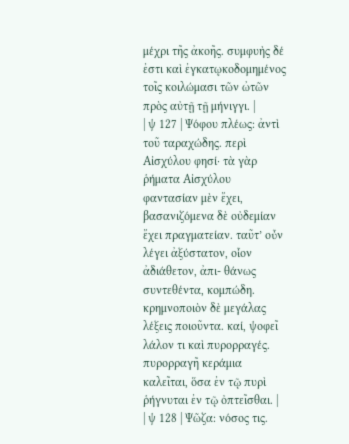μέχρι τῆς ἀκοῆς. συμφυὴς δέ ἐστι καὶ ἐγκατῳκοδομημένος τοῖς κοιλώμασι τῶν ὠτῶν πρὸς αὐτῇ τῇ μήνιγγι. |
| ψ 127 | Ψόφου πλέως: ἀντὶ τοῦ ταραχώδης. περὶ Αἰσχύλου φησί· τὰ γὰρ ῥήματα Αἰσχύλου φαντασίαν μὲν ἔχει, βασανιζόμενα δὲ οὐδεμίαν ἔχει πραγματείαν. ταῦτ’ οὖν λέγει ἀξύστατον, οἷον ἀδιάθετον, ἀπι‐ θάνως συντεθέντα, κομπώδη. κρημνοποιὸν δὲ μεγάλας λέξεις ποιοῦντα. καί, ψοφεῖ λάλον τι καὶ πυρορραγές. πυρορραγῆ κεράμια καλεῖται, ὅσα ἐν τῷ πυρὶ ῥήγνυται ἐν τῷ ὀπτεῖσθαι. |
| ψ 128 | Ψῶζα: νόσος τις.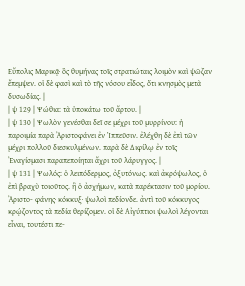Εὔπολις Μαρικᾷ· ὃς θυμήνας τοῖς στρατιώταις λοιμὸν καὶ ψῶζαν ἔπεμψεν. οἱ δὲ φασὶ καὶ τὸ τῆς νόσου εἶδος, ὅτι κνησμὸς μετὰ δυσωδίας. |
| ψ 129 | Ψώθια: τὰ ὑποκάτω τοῦ ἄρτου. |
| ψ 130 | Ψωλὸν γενέσθαι δεῖ σε μέχρι τοῦ μυρρίνου: ἡ παροιμία παρὰ Ἀριστοφάνει ἐν Ἱππεῦσιν. ἐλέχθη δὲ ἐπὶ τῶν μέχρι πολλοῦ διεσκυλμένων. παρὰ δὲ Διφίλῳ ἐν τοῖς Ἐναγίσμασι παραπεποίηται ἄχρι τοῦ λάρυγγος. |
| ψ 131 | Ψωλός: ὁ λειπόδερμος, ὀξυτόνως. καὶ ἀκρόψωλος, ὁ ἐπὶ βραχὺ τοιοῦτος. ἢ ὁ ἀσχήμων, κατὰ παρέκτασιν τοῦ μορίου. Ἀριστο‐ φάνης· κόκκυξ· ψωλοὶ πεδίονδε. ἀντὶ τοῦ κόκκυγος κρῴζοντος τὰ πεδία θερίζομεν. οἱ δὲ Αἰγύπτιοι ψωλοὶ λέγονται εἶναι, τουτέστι πε‐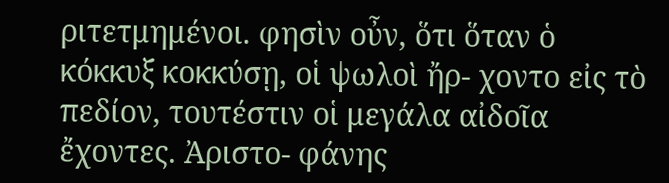ριτετμημένοι. φησὶν οὖν, ὅτι ὅταν ὁ κόκκυξ κοκκύσῃ, οἱ ψωλοὶ ἤρ‐ χοντο εἰς τὸ πεδίον, τουτέστιν οἱ μεγάλα αἰδοῖα ἔχοντες. Ἀριστο‐ φάνης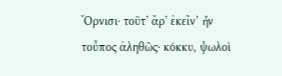Ὄρνισι· τοῦτ’ ἄρ’ ἐκεῖν’ ἦν τοὖπος ἀληθῶς· κόκκυ, ψωλοὶ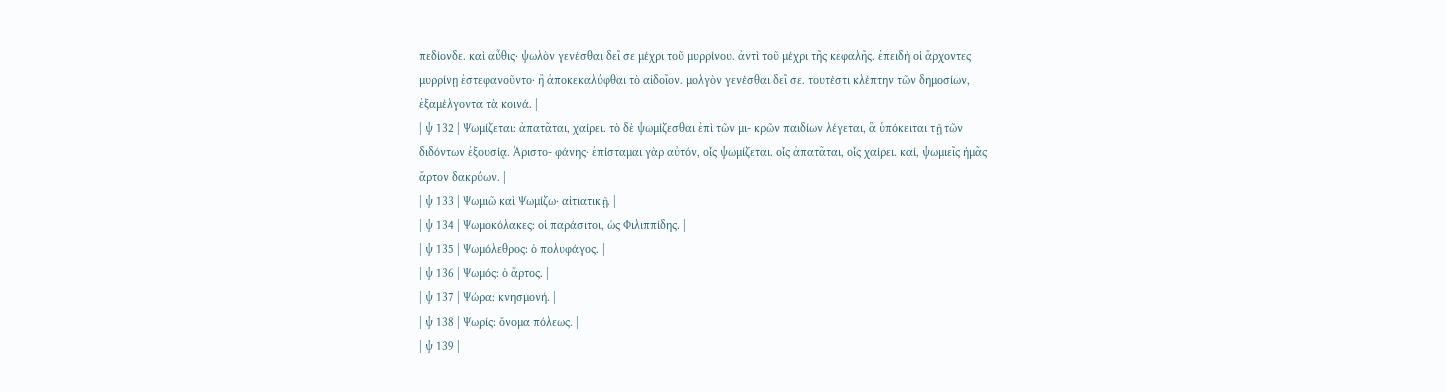πεδίονδε. καὶ αὖθις· ψωλὸν γενέσθαι δεῖ σε μέχρι τοῦ μυρρίνου. ἀντὶ τοῦ μέχρι τῆς κεφαλῆς. ἐπειδὴ οἱ ἄρχοντες μυρρίνῃ ἐστεφανοῦντο· ἢ ἀποκεκαλύφθαι τὸ αἰδοῖον. μολγὸν γενέσθαι δεῖ σε. τουτέστι κλέπτην τῶν δημοσίων, ἐξαμέλγοντα τὰ κοινά. |
| ψ 132 | Ψωμίζεται: ἀπατᾶται, χαίρει. τὸ δὲ ψωμίζεσθαι ἐπὶ τῶν μι‐ κρῶν παιδίων λέγεται, ἃ ὑπόκειται τῇ τῶν διδόντων ἐξουσίᾳ. Ἀριστο‐ φάνης· ἐπίσταμαι γὰρ αὐτόν, οἷς ψωμίζεται. οἷς ἀπατᾶται, οἷς χαίρει. καί, ψωμιεῖς ἡμᾶς ἄρτον δακρύων. |
| ψ 133 | Ψωμιῶ καὶ Ψωμίζω· αἰτιατικῇ. |
| ψ 134 | Ψωμοκόλακες: οἱ παράσιτοι, ὡς Φιλιππίδης. |
| ψ 135 | Ψωμόλεθρος: ὁ πολυφάγος. |
| ψ 136 | Ψωμός: ὁ ἄρτος. |
| ψ 137 | Ψώρα: κνησμονή. |
| ψ 138 | Ψωρίς: ὄνομα πόλεως. |
| ψ 139 |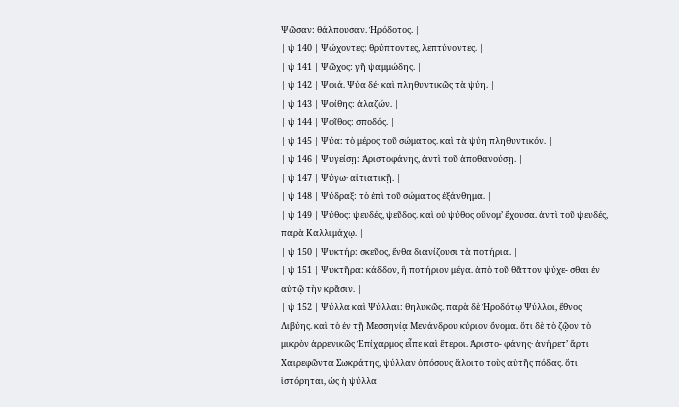Ψῶσαν: θάλπουσαν. Ἡρόδοτος. |
| ψ 140 | Ψώχοντες: θρύπτοντες, λεπτύνοντες. |
| ψ 141 | Ψῶχος: γῆ ψαμμώδης. |
| ψ 142 | Ψοιά. Ψύα δέ· καὶ πληθυντικῶς τὰ ψύη. |
| ψ 143 | Ψοίθης: ἀλαζών. |
| ψ 144 | Ψοῖθος: σποδός. |
| ψ 145 | Ψύα: τὸ μέρος τοῦ σώματος. καὶ τὰ ψύη πληθυντικόν. |
| ψ 146 | Ψυγείσῃ: Ἀριστοφάνης, ἀντὶ τοῦ ἀποθανούσῃ. |
| ψ 147 | Ψύγω· αἰτιατικῇ. |
| ψ 148 | Ψύδραξ: τὸ ἐπὶ τοῦ σώματος ἐξάνθημα. |
| ψ 149 | Ψύθος: ψευδές, ψεῦδος. καὶ οὐ ψύθος οὔνομ’ ἔχουσα. ἀντὶ τοῦ ψευδές, παρὰ Καλλιμάχῳ. |
| ψ 150 | Ψυκτήρ: σκεῦος, ἔνθα διανίζουσι τὰ ποτήρια. |
| ψ 151 | Ψυκτῆρα: κάδδον, ἢ ποτήριον μέγα. ἀπὸ τοῦ θᾶττον ψύχε‐ σθαι ἐν αὐτῷ τὴν κρᾶσιν. |
| ψ 152 | Ψύλλα καὶ Ψύλλαι: θηλυκῶς. παρὰ δὲ Ἡροδότῳ Ψύλλοι, ἔθνος Λιβύης. καὶ τὸ ἐν τῇ Μεσσηνίᾳ Μενάνδρου κύριον ὄνομα. ὅτι δὲ τὸ ζῷον τὸ μικρὸν ἀρρενικῶς Ἐπίχαρμος εἶπε καὶ ἕτεροι. Ἀριστο‐ φάνης· ἀνήρετ’ ἄρτι Χαιρεφῶντα Σωκράτης, ψύλλαν ὁπόσους ἅλοιτο τοὺς αὑτῆς πόδας. ὅτι ἱστόρηται, ὡς ἡ ψύλλα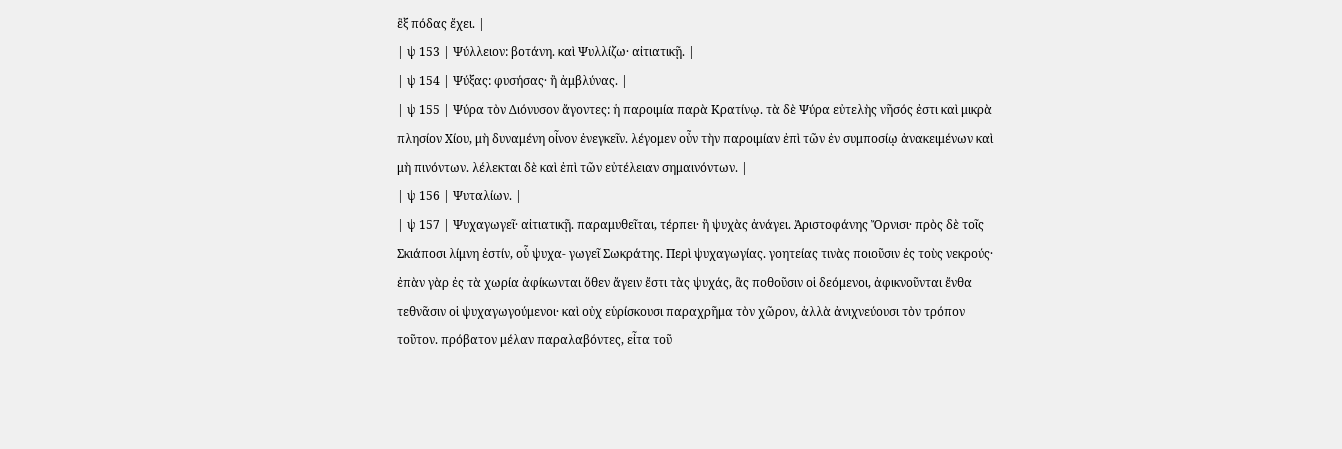ἓξ πόδας ἔχει. |
| ψ 153 | Ψύλλειον: βοτάνη. καὶ Ψυλλίζω· αἰτιατικῇ. |
| ψ 154 | Ψύξας: φυσήσας· ἢ ἀμβλύνας. |
| ψ 155 | Ψύρα τὸν Διόνυσον ἄγοντες: ἡ παροιμία παρὰ Κρατίνῳ. τὰ δὲ Ψύρα εὐτελὴς νῆσός ἐστι καὶ μικρὰ πλησίον Χίου, μὴ δυναμένη οἶνον ἐνεγκεῖν. λέγομεν οὖν τὴν παροιμίαν ἐπὶ τῶν ἐν συμποσίῳ ἀνακειμένων καὶ μὴ πινόντων. λέλεκται δὲ καὶ ἐπὶ τῶν εὐτέλειαν σημαινόντων. |
| ψ 156 | Ψυταλίων. |
| ψ 157 | Ψυχαγωγεῖ· αἰτιατικῇ. παραμυθεῖται, τέρπει· ἢ ψυχὰς ἀνάγει. Ἀριστοφάνης Ὄρνισι· πρὸς δὲ τοῖς Σκιάποσι λίμνη ἐστίν, οὗ ψυχα‐ γωγεῖ Σωκράτης. Περὶ ψυχαγωγίας. γοητείας τινὰς ποιοῦσιν ἐς τοὺς νεκρούς· ἐπὰν γὰρ ἐς τὰ χωρία ἀφίκωνται ὅθεν ἄγειν ἔστι τὰς ψυχάς, ἃς ποθοῦσιν οἱ δεόμενοι, ἀφικνοῦνται ἔνθα τεθνᾶσιν οἱ ψυχαγωγούμενοι· καὶ οὐχ εὑρίσκουσι παραχρῆμα τὸν χῶρον, ἀλλὰ ἀνιχνεύουσι τὸν τρόπον τοῦτον. πρόβατον μέλαν παραλαβόντες, εἶτα τοῦ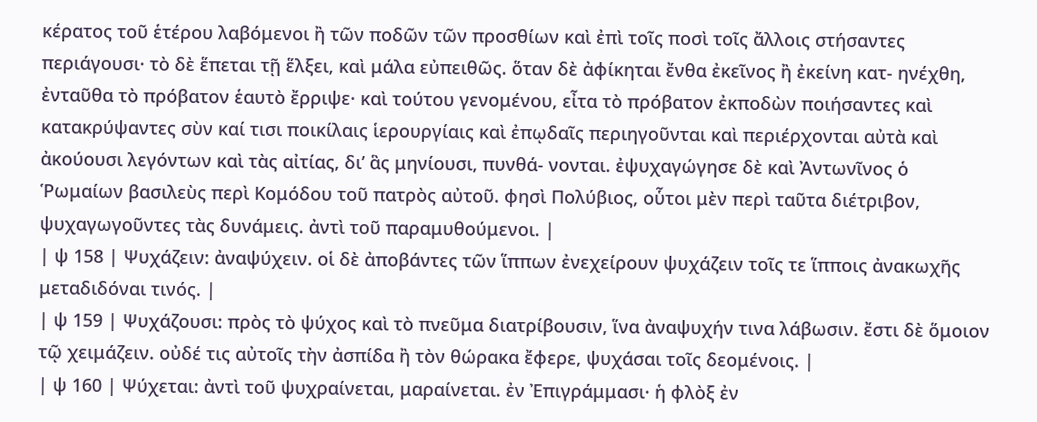κέρατος τοῦ ἑτέρου λαβόμενοι ἢ τῶν ποδῶν τῶν προσθίων καὶ ἐπὶ τοῖς ποσὶ τοῖς ἄλλοις στήσαντες περιάγουσι· τὸ δὲ ἕπεται τῇ ἕλξει, καὶ μάλα εὐπειθῶς. ὅταν δὲ ἀφίκηται ἔνθα ἐκεῖνος ἢ ἐκείνη κατ‐ ηνέχθη, ἐνταῦθα τὸ πρόβατον ἑαυτὸ ἔρριψε· καὶ τούτου γενομένου, εἶτα τὸ πρόβατον ἐκποδὼν ποιήσαντες καὶ κατακρύψαντες σὺν καί τισι ποικίλαις ἱερουργίαις καὶ ἐπῳδαῖς περιηγοῦνται καὶ περιέρχονται αὐτὰ καὶ ἀκούουσι λεγόντων καὶ τὰς αἰτίας, δι’ ἃς μηνίουσι, πυνθά‐ νονται. ἐψυχαγώγησε δὲ καὶ Ἀντωνῖνος ὁ Ῥωμαίων βασιλεὺς περὶ Κομόδου τοῦ πατρὸς αὐτοῦ. φησὶ Πολύβιος, οὗτοι μὲν περὶ ταῦτα διέτριβον, ψυχαγωγοῦντες τὰς δυνάμεις. ἀντὶ τοῦ παραμυθούμενοι. |
| ψ 158 | Ψυχάζειν: ἀναψύχειν. οἱ δὲ ἀποβάντες τῶν ἵππων ἐνεχείρουν ψυχάζειν τοῖς τε ἵπποις ἀνακωχῆς μεταδιδόναι τινός. |
| ψ 159 | Ψυχάζουσι: πρὸς τὸ ψύχος καὶ τὸ πνεῦμα διατρίβουσιν, ἵνα ἀναψυχήν τινα λάβωσιν. ἔστι δὲ ὅμοιον τῷ χειμάζειν. οὐδέ τις αὐτοῖς τὴν ἀσπίδα ἢ τὸν θώρακα ἔφερε, ψυχάσαι τοῖς δεομένοις. |
| ψ 160 | Ψύχεται: ἀντὶ τοῦ ψυχραίνεται, μαραίνεται. ἐν Ἐπιγράμμασι· ἡ φλὸξ ἐν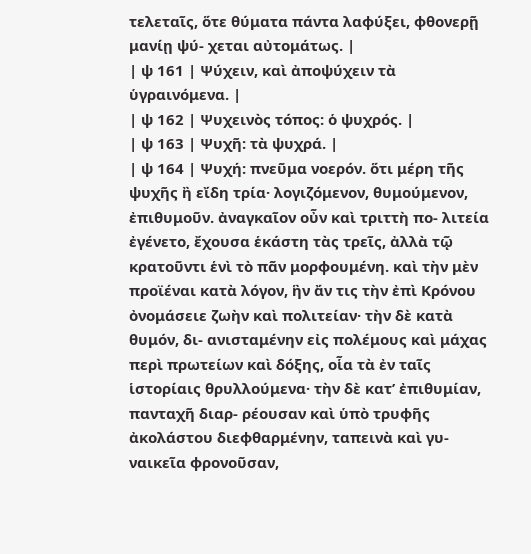τελεταῖς, ὅτε θύματα πάντα λαφύξει, φθονερῇ μανίῃ ψύ‐ χεται αὐτομάτως. |
| ψ 161 | Ψύχειν, καὶ ἀποψύχειν τὰ ὑγραινόμενα. |
| ψ 162 | Ψυχεινὸς τόπος: ὁ ψυχρός. |
| ψ 163 | Ψυχῆ: τὰ ψυχρά. |
| ψ 164 | Ψυχή: πνεῦμα νοερόν. ὅτι μέρη τῆς ψυχῆς ἢ εἴδη τρία· λογιζόμενον, θυμούμενον, ἐπιθυμοῦν. ἀναγκαῖον οὖν καὶ τριττὴ πο‐ λιτεία ἐγένετο, ἔχουσα ἑκάστη τὰς τρεῖς, ἀλλὰ τῷ κρατοῦντι ἑνὶ τὸ πᾶν μορφουμένη. καὶ τὴν μὲν προϊέναι κατὰ λόγον, ἣν ἄν τις τὴν ἐπὶ Κρόνου ὀνομάσειε ζωὴν καὶ πολιτείαν· τὴν δὲ κατὰ θυμόν, δι‐ ανισταμένην εἰς πολέμους καὶ μάχας περὶ πρωτείων καὶ δόξης, οἷα τὰ ἐν ταῖς ἱστορίαις θρυλλούμενα· τὴν δὲ κατ’ ἐπιθυμίαν, πανταχῆ διαρ‐ ρέουσαν καὶ ὑπὸ τρυφῆς ἀκολάστου διεφθαρμένην, ταπεινὰ καὶ γυ‐ ναικεῖα φρονοῦσαν,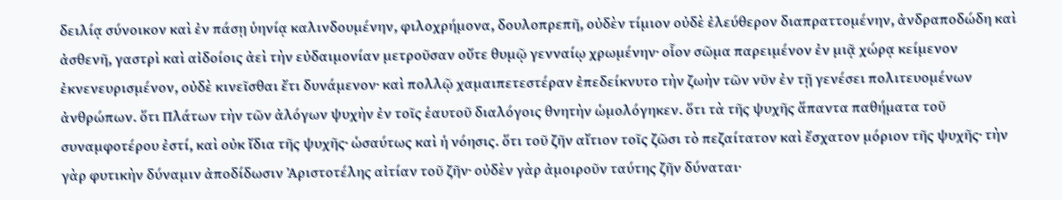δειλίᾳ σύνοικον καὶ ἐν πάσῃ ὑηνίᾳ καλινδουμένην, φιλοχρήμονα, δουλοπρεπῆ, οὐδὲν τίμιον οὐδὲ ἐλεύθερον διαπραττομένην, ἀνδραποδώδη καὶ ἀσθενῆ, γαστρὶ καὶ αἰδοίοις ἀεὶ τὴν εὐδαιμονίαν μετροῦσαν οὔτε θυμῷ γενναίῳ χρωμένην· οἷον σῶμα παρειμένον ἐν μιᾷ χώρᾳ κείμενον ἐκνενευρισμένον, οὐδὲ κινεῖσθαι ἔτι δυνάμενον· καὶ πολλῷ χαμαιπετεστέραν ἐπεδείκνυτο τὴν ζωὴν τῶν νῦν ἐν τῇ γενέσει πολιτευομένων ἀνθρώπων. ὅτι Πλάτων τὴν τῶν ἀλόγων ψυχὴν ἐν τοῖς ἑαυτοῦ διαλόγοις θνητὴν ὡμολόγηκεν. ὅτι τὰ τῆς ψυχῆς ἅπαντα παθήματα τοῦ συναμφοτέρου ἐστί, καὶ οὐκ ἴδια τῆς ψυχῆς· ὡσαύτως καὶ ἡ νόησις. ὅτι τοῦ ζῆν αἴτιον τοῖς ζῶσι τὸ πεζαίτατον καὶ ἔσχατον μόριον τῆς ψυχῆς· τὴν γὰρ φυτικὴν δύναμιν ἀποδίδωσιν Ἀριστοτέλης αἰτίαν τοῦ ζῆν· οὐδὲν γὰρ ἀμοιροῦν ταύτης ζῆν δύναται·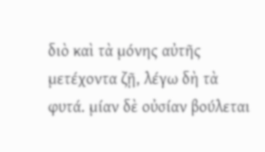διὸ καὶ τὰ μόνης αὐτῆς μετέχοντα ζῇ, λέγω δὴ τὰ φυτά. μίαν δὲ οὐσίαν βούλεται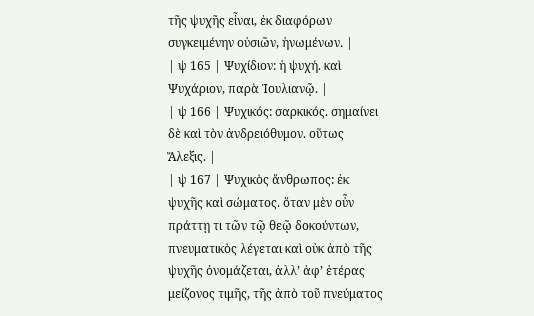τῆς ψυχῆς εἶναι, ἐκ διαφόρων συγκειμένην οὐσιῶν, ἡνωμένων. |
| ψ 165 | Ψυχίδιον: ἡ ψυχή. καὶ Ψυχάριον, παρὰ Ἰουλιανῷ. |
| ψ 166 | Ψυχικός: σαρκικός. σημαίνει δὲ καὶ τὸν ἀνδρειόθυμον. οὕτως Ἄλεξις. |
| ψ 167 | Ψυχικὸς ἄνθρωπος: ἐκ ψυχῆς καὶ σώματος. ὅταν μὲν οὖν πράττῃ τι τῶν τῷ θεῷ δοκούντων, πνευματικὸς λέγεται καὶ οὐκ ἀπὸ τῆς ψυχῆς ὀνομάζεται, ἀλλ’ ἀφ’ ἑτέρας μείζονος τιμῆς, τῆς ἀπὸ τοῦ πνεύματος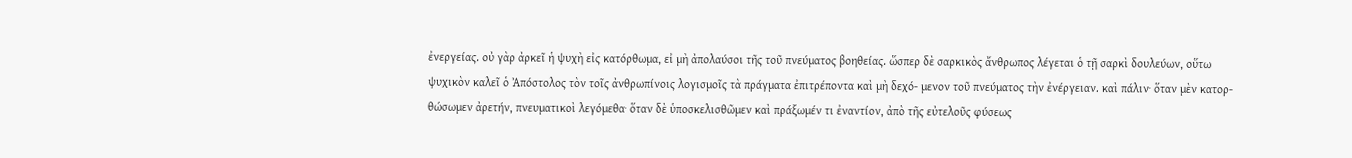ἐνεργείας. οὐ γὰρ ἀρκεῖ ἡ ψυχὴ εἰς κατόρθωμα, εἰ μὴ ἀπολαύσοι τῆς τοῦ πνεύματος βοηθείας. ὥσπερ δὲ σαρκικὸς ἄνθρωπος λέγεται ὁ τῇ σαρκὶ δουλεύων, οὕτω ψυχικὸν καλεῖ ὁ Ἀπόστολος τὸν τοῖς ἀνθρωπίνοις λογισμοῖς τὰ πράγματα ἐπιτρέποντα καὶ μὴ δεχό‐ μενον τοῦ πνεύματος τὴν ἐνέργειαν. καὶ πάλιν· ὅταν μὲν κατορ‐ θώσωμεν ἀρετήν, πνευματικοὶ λεγόμεθα· ὅταν δὲ ὑποσκελισθῶμεν καὶ πράξωμέν τι ἐναντίον, ἀπὸ τῆς εὐτελοῦς φύσεως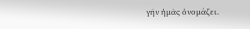γῆν ἡμᾶς ὀνομάζει.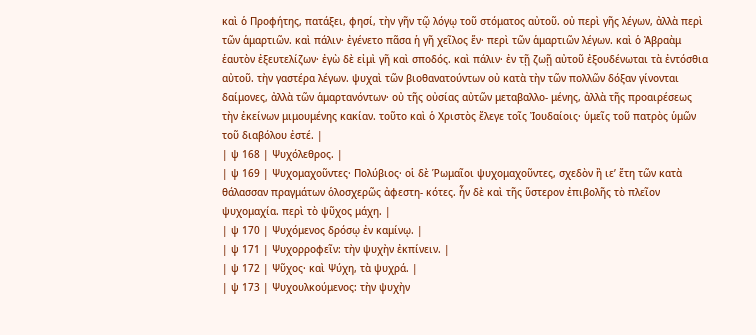καὶ ὁ Προφήτης, πατάξει, φησί, τὴν γῆν τῷ λόγῳ τοῦ στόματος αὐτοῦ. οὐ περὶ γῆς λέγων, ἀλλὰ περὶ τῶν ἁμαρτιῶν. καὶ πάλιν· ἐγένετο πᾶσα ἡ γῆ χεῖλος ἕν· περὶ τῶν ἁμαρτιῶν λέγων. καὶ ὁ Ἀβραὰμ ἑαυτὸν ἐξευτελίζων· ἐγὼ δὲ εἰμὶ γῆ καὶ σποδός. καὶ πάλιν· ἐν τῇ ζωῇ αὐτοῦ ἐξουδένωται τὰ ἐντόσθια αὐτοῦ. τὴν γαστέρα λέγων. ψυχαὶ τῶν βιοθανατούντων οὐ κατὰ τὴν τῶν πολλῶν δόξαν γίνονται δαίμονες, ἀλλὰ τῶν ἁμαρτανόντων· οὐ τῆς οὐσίας αὐτῶν μεταβαλλο‐ μένης, ἀλλὰ τῆς προαιρέσεως τὴν ἐκείνων μιμουμένης κακίαν. τοῦτο καὶ ὁ Χριστὸς ἔλεγε τοῖς Ἰουδαίοις· ὑμεῖς τοῦ πατρὸς ὑμῶν τοῦ διαβόλου ἐστέ. |
| ψ 168 | Ψυχόλεθρος. |
| ψ 169 | Ψυχομαχοῦντες· Πολύβιος· οἱ δὲ Ῥωμαῖοι ψυχομαχοῦντες, σχεδὸν ἢ ιεʹ ἔτη τῶν κατὰ θάλασσαν πραγμάτων ὁλοσχερῶς ἀφεστη‐ κότες. ἦν δὲ καὶ τῆς ὕστερον ἐπιβολῆς τὸ πλεῖον ψυχομαχία. περὶ τὸ ψῦχος μάχη. |
| ψ 170 | Ψυχόμενος δρόσῳ ἐν καμίνῳ. |
| ψ 171 | Ψυχορροφεῖν: τὴν ψυχὴν ἐκπίνειν. |
| ψ 172 | Ψῦχος· καὶ Ψύχη, τὰ ψυχρά. |
| ψ 173 | Ψυχουλκούμενος: τὴν ψυχὴν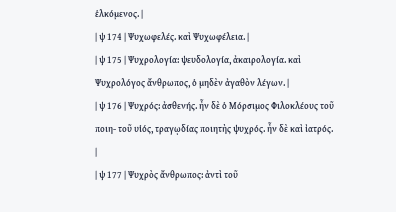ἑλκόμενος. |
| ψ 174 | Ψυχωφελές. καὶ Ψυχωφέλεια. |
| ψ 175 | Ψυχρολογία: ψευδολογία, ἀκαιρολογία. καὶ Ψυχρολόγος ἄνθρωπος, ὁ μηδὲν ἀγαθὸν λέγων. |
| ψ 176 | Ψυχρός: ἀσθενής. ἦν δὲ ὁ Μόρσιμος Φιλοκλέους τοῦ ποιη‐ τοῦ υἱός, τραγῳδίας ποιητὴς ψυχρός. ἦν δὲ καὶ ἰατρός. |
| ψ 177 | Ψυχρὸς ἄνθρωπος: ἀντὶ τοῦ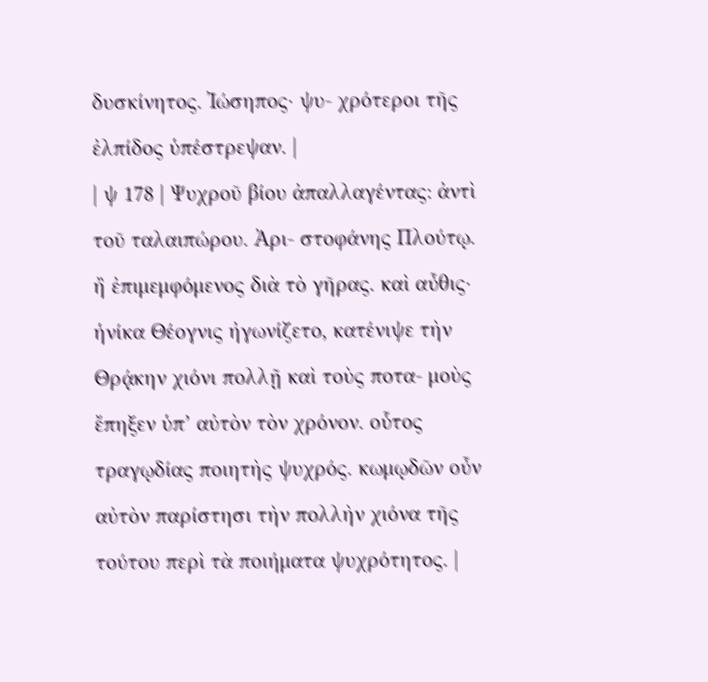δυσκίνητος. Ἰώσηπος· ψυ‐ χρότεροι τῆς ἐλπίδος ὑπέστρεψαν. |
| ψ 178 | Ψυχροῦ βίου ἀπαλλαγέντας: ἀντὶ τοῦ ταλαιπώρου. Ἀρι‐ στοφάνης Πλούτῳ. ἢ ἐπιμεμφόμενος διὰ τὸ γῆρας. καὶ αὖθις· ἡνίκα Θέογνις ἠγωνίζετο, κατένιψε τὴν Θρᾴκην χιόνι πολλῇ καὶ τοὺς ποτα‐ μοὺς ἔπηξεν ὑπ’ αὐτὸν τὸν χρόνον. οὗτος τραγῳδίας ποιητὴς ψυχρός. κωμῳδῶν οὖν αὐτὸν παρίστησι τὴν πολλὴν χιόνα τῆς τούτου περὶ τὰ ποιήματα ψυχρότητος. |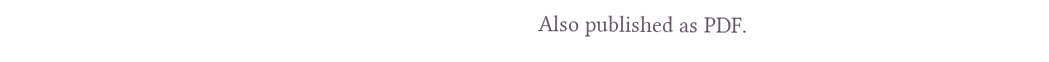Also published as PDF.